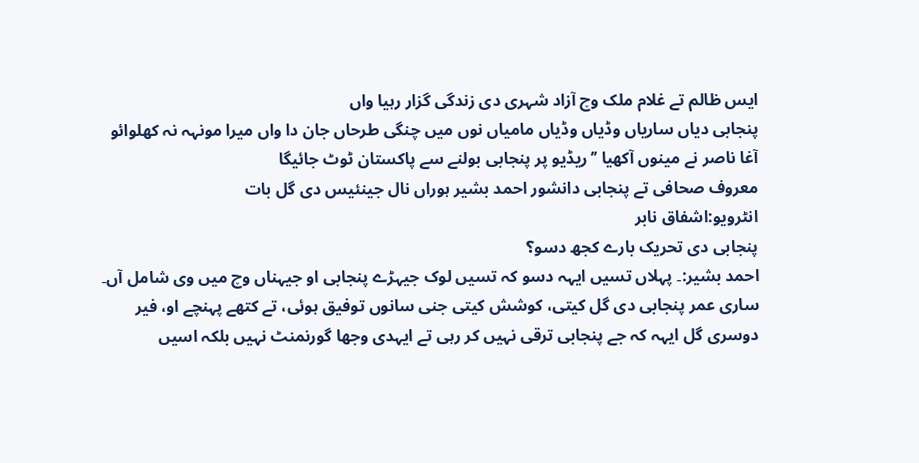ایس ظالم تے غلام ملک وچ آزاد شہری دی زندگی گزار رہیا واں
پنجابی دیاں ساریاں وڈیاں وڈیاں مامیاں نوں میں چنگی طرحاں جان دا واں میرا مونہہ نہ کھلوائو
آغا ناصر نے مینوں آکھیا ’’ریڈیو پر پنجابی بولنے سے پاکستان ٹوٹ جائیگا
معروف صحافی تے پنجابی دانشور احمد بشیر ہوراں نال جینئیس دی گل بات
انٹرویو:اشفاق نابر
پنجابی دی تحریک بارے کجھ دسو؟
احمد بشیر:۔ پہلاں تسیں ایہہ دسو کہ تسیں لوک جیہڑے پنجابی او جیہناں وچ میں وی شامل آں۔ ساری عمر پنجابی دی گل کیتی، کوشش کیتی جنی سانوں توفیق ہوئی، تے کتھے پہنچے او، فیر دوسری گل ایہہ کہ جے پنجابی ترقی نہیں کر رہی تے ایہدی وجھا گورنمنٹ نہیں بلکہ اسیں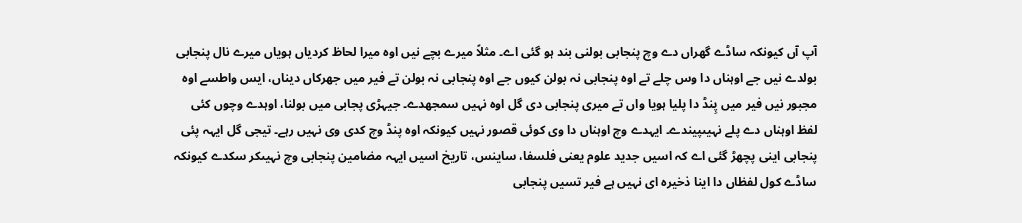آپ آں کیونکہ ساڈے گھراں دے وچ پنجابی بولنی بند ہو گئی اے۔ مثلاً میرے بچے نیں اوہ میرا لحاظ کردیاں ہویاں میرے نال پنجابی بولدے نیں جے اوہناں دا وس چلے تے اوہ پنجابی نہ بولن کیوں جے اوہ پنجابی نہ بولن تے فیر میں جھرکاں دیناں، ایس واطسے اوہ مجبور نیں فیر میں پِنڈ دا پلیا ہویا واں تے میری پنجابی دی گل اوہ نہیں سمجھدے۔ جیہڑی پجابی میں بولنا، اوہدے وچوں کئی لفظ اوہناں دے پلے نہیںپیندے۔ ایہدے وچ اوہناں دا وی کوئی قصور نہیں کیونکہ اوہ پنڈ وچ کدی وی نہیں رہے۔ تیجی گل ایہہ پئی پنجابی اینی پچھڑ گئی اے کہ اسیں جدید علوم یعنی فلسفا، ساینس، تاریخ اسیں ایہہ مضامین پنجابی وچ نہیںکر سکدے کیونکہ ساڈے کول لفظاں دا اینا ذخیرہ ای نہیں ہے فیر تسیں پنجابی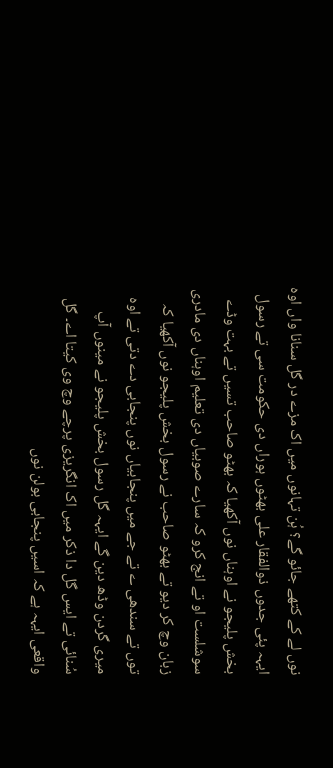نوں لے کے کتھے جائو گے؟ ہُن تہانوں میں اک مزے در گل سنانا واں اوہ ایہہ پئی جدوں ذوالفقار علی بھٹوں ہوراں دی حکومت سی تے رسول بخش پلیجو نے اوہناں نوں آکھیا کہ بھٹو صاحب تسیں تے بہت وڈے سوشلست او تے انج کرو کہ سارے صوبیاں دی تعلیم اوہناں دی مادری زبان وچ کر دیو تے بھٹو صاحب نے رسول بخش پلیجو نوں آکھیا کہ توں تے سندھی ے تے جے میں پنجابیاں نوں پنجابی دے دتی تے اوہ میری گردن وڈھ دین گے ایہہ گل رسول بخش پلیجو نے مینوں آپ سُنائی تے ایس گل دا ذکر میں اک انگریزی پرچے وچ وی کیتا اے۔ گل واقعی ایہہ ہے کہ اسیں پنجابی بولن نوں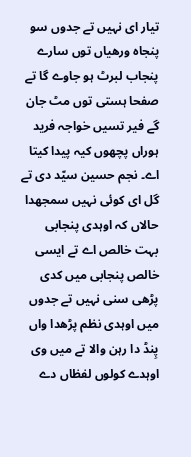تیار ای نہیں تے جدوں سو پنجاہ ورھیاں توں سارے پنجاب لبرٹ ہو جاوے گا تے صفحا ہستی توں مٹ جان گے فیر تسیں خواجہ فرید ہوراں پچھوں کیہ پیدا کیتا اے۔ نجم حسین سیّد دی تے گل ای کوئی نہیں سمجھدا حالاں کہ اوہدی پنجابی بہت خالص اے تے ایسی خالص پنجابی میں کدی پڑھی سنی نہیں تے جدوں میں اوہدی نظم پڑھدا واں پِنڈ دا رہن والا تے میں وی اوہدے کولوں لفظاں دے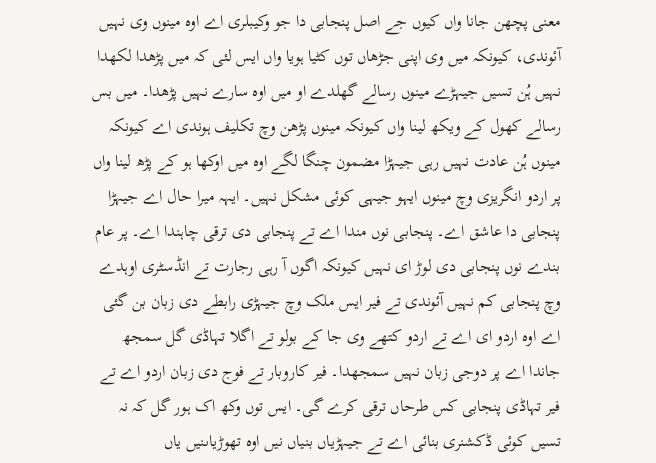معنی پچھن جانا واں کیوں جے اصل پنجابی دا جو وکیبلری اے اوہ مینوں وی نہیں آئوندی، کیونکہ میں وی اپنی جڑھاں توں کٹیا ہویا واں ایس لئی کہ میں پڑھدا لکھدا نہیں ہُن تسیں جیہڑے مینوں رسالے گھلدے او میں اوہ سارے نہیں پڑھدا۔ میں بس رسالے کھول کے ویکھ لینا واں کیونکہ مینوں پڑھن وچ تکلیف ہوندی اے کیونکہ مینوں ہُن عادت نہیں رہی جیہڑا مضمون چنگا لگے اوہ میں اوکھا ہو کے پڑھ لینا واں پر اردو انگریزی وچ مینوں ایہو جیہی کوئی مشکل نہیں۔ ایہہ میرا حال اے جیہڑا پنجابی دا عاشق اے۔ پنجابی نوں مندا اے تے پنجابی دی ترقی چاہندا اے۔ پر عام بندے نوں پنجابی دی لوڑ ای نہیں کیونکہ اگوں آ رہی رجارت تے انڈسٹری اوہدے وچ پنجابی کم نہیں آئوندی تے فیر ایس ملک وچ جیہڑی رابطے دی زبان بن گئی اے اوہ اردو ای اے تے اردو کتھے وی جا کے بولو تے اگلا تہاڈی گل سمجھ جاندا اے پر دوجی زبان نہیں سمجھدا۔ فیر کاروبار تے فوج دی زبان اردو اے تے فیر تہاڈی پنجابی کس طرحاں ترقی کرے گی۔ ایس توں وکھ اک ہور گل کہ نہ تسیں کوئی ڈکشنری بنائی اے تے جیہڑیاں بنیاں نیں اوہ تھوڑیاںنیں یاں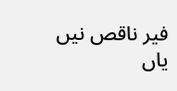فیر ناقص نیں یاں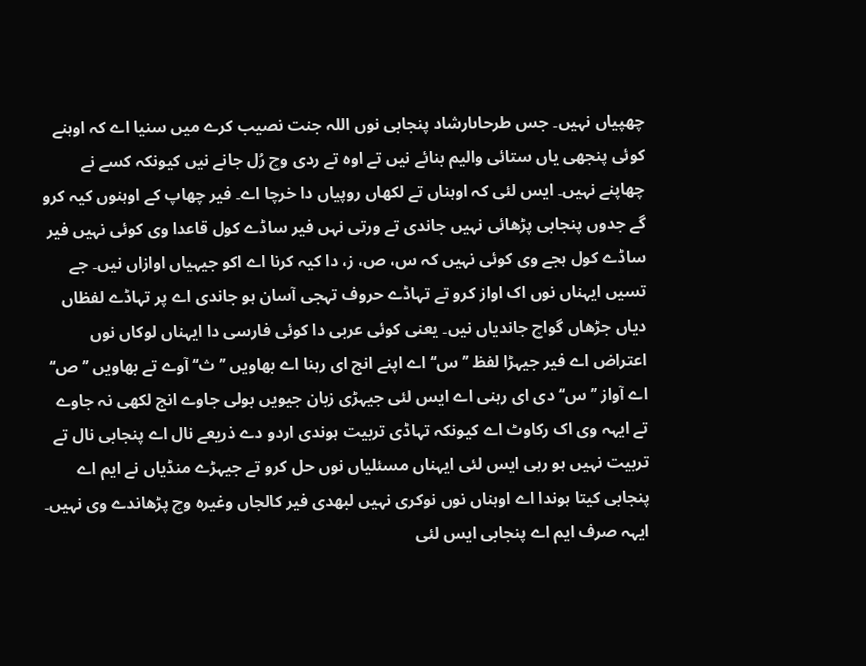چھپیاں نہیں۔ جس طرحاںارشاد پنجابی نوں اللہ جنت نصیب کرے میں سنیا اے کہ اوہنے کوئی پنجھی یاں ستائی والیم بنائے نیں تے اوہ تے ردی وچ رُل جانے نیں کیونکہ کسے نے چھاپنے نہیں۔ ایس لئی کہ اوہناں تے لکھاں روپیاں دا خرچا اے۔ فیر چھاپ کے اوہنوں کیہ کرو گے جدوں پنجابی پڑھائی نہیں جاندی تے ورتی نہں فیر ساڈے کول قاعدا وی کوئی نہیں فیر ساڈے کول ہجے وی کوئی نہیں کہ س، ص، ز، دا کیہ کرنا اے اکو جیہیاں اوازاں نیں۔ جے تسیں ایہناں نوں اک اواز کرو تے تہاڈے حروف تہجی آسان ہو جاندی اے پر تہاڈے لفظاں دیاں جڑھاں گواچ جاندیاں نیں۔ یعنی کوئی عربی دا کوئی فارسی دا ایہناں لوکاں نوں اعتراض اے فیر جیہڑا لفظ ’’س‘‘ اے اپنے انج ای رہنا اے بھاویں ’’ث‘‘ آوے تے بھاویں ’’ص‘‘ اے آواز ’’س‘‘ دی ای رہنی اے ایس لئی جیہڑی زبان جیویں بولی جاوے انج لکھی نہ جاوے تے ایہہ وی اک رکاوٹ اے کیونکہ تہاڈی تربیت ہوندی اردو دے ذریعے نال اے پنجابی نال تے تربیت نہیں ہو رہی ایس لئی ایہناں مسئلیاں نوں حل کرو تے جیہڑے منڈیاں نے ایم اے پنجابی کیتا ہوندا اے اوہناں نوں نوکری نہیں لبھدی فیر کالجاں وغیرہ وچ پڑھاندے وی نہیں۔ ایہہ صرف ایم اے پنجابی ایس لئی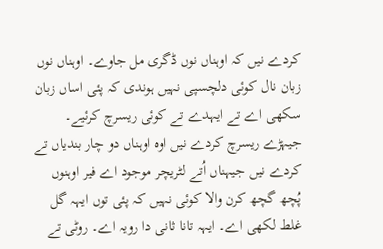کردے نیں کہ اوہناں نوں ڈگری مل جاوے۔ اوہناں نوں زبان نال کوئی دلچسپی نہیں ہوندی کہ پئی اساں زبان سکھی اے تے ایہدے تے کوئی ریسرچ کرئیے۔ جیہڑے ریسرچ کردے نیں اوہ اوہناں دو چار بندیاں تے کردے نیں جیہناں اُتے لٹریچر موجود اے فیر اوہنوں پُچھ گچھ کرن والا کوئی نہیں کہ پئی توں ایہہ گل غلط لکھی اے۔ ایہہ تانا ثانی دا رویہ اے۔ روٹی تے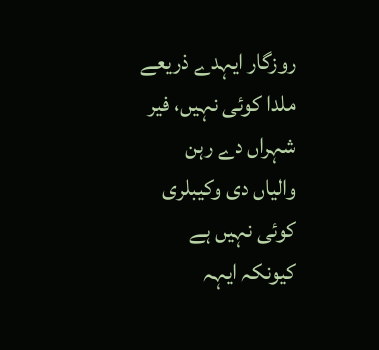روزگار ایہدے ذریعے ملدا کوئی نہیں، فیر شہراں دے رہن والیاں دی وکیبلری کوئی نہیں ہے کیونکہ ایہہ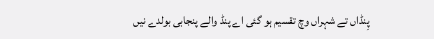پِنڈاں تے شہراں وچ تقسیم ہو گئی اے پنڈ والے پنجابی بولدے نیں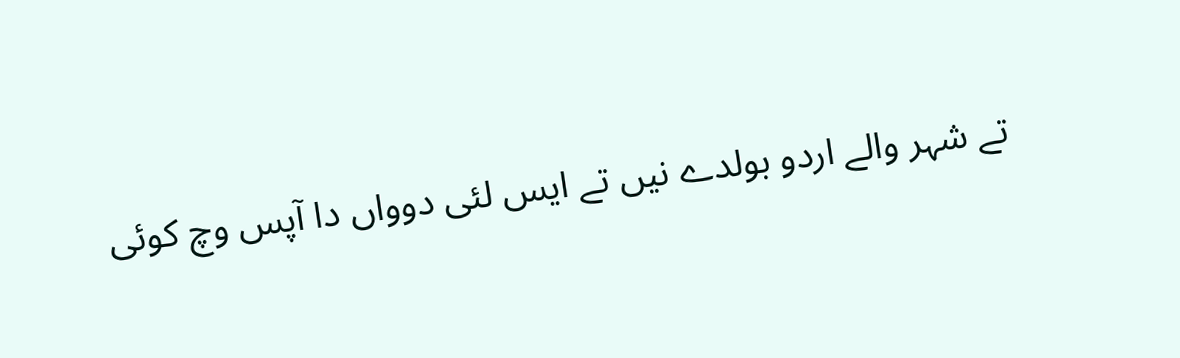تے شہر والے اردو بولدے نیں تے ایس لئی دوواں دا آپس وچ کوئی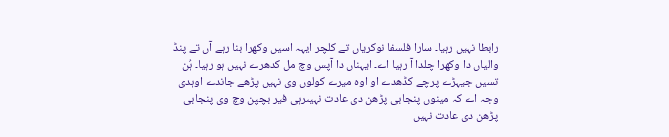رابطا نہیں رہیا۔ سارا فلسفا نوکریاں تے کلچر ایہہ اسیں وکھرا بنا رہے آں تے پنڈ والیاں دا وکھرا چلدا آ رہیا اے۔ ایہناں دا آپس وچ مل کدھرے نہیں ہو رہیا۔ ہُن تسیں جیہڑے پرچے کڈھدے او اوہ میرے کولوں وی نہیں پڑھے جاندے اوہدی وجہ اے کہ مینوں پنجابی پڑھن دی عادت نہیںرہی فیر بچپن وچ وی پنجابی پڑھن دی عادت نہیں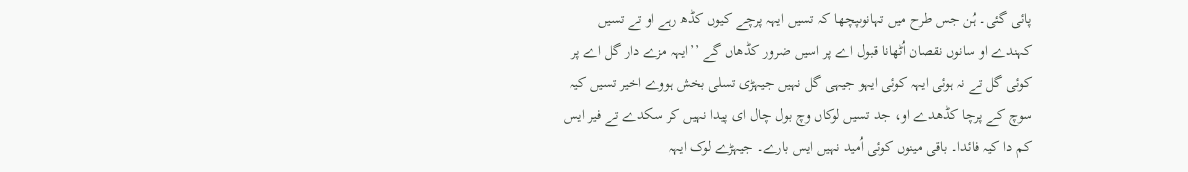پائی گئی۔ ہُن جس طرح میں تہانوںپچھا کہ تسیں ایہہ پرچے کیوں کڈھ رہے او تے تسیں کہندے او سانوں نقصان اُٹھانا قبول اے پر اسیں ضرور کڈھاں گے ’’ایہہ مزے دار گل اے پر کوئی گل تے نہ ہوئی ایہہ کوئی ایہو جیہی گل نہیں جیہڑی تسلی بخش ہووے اخیر تسیں کیہ سوچ کے پرچا کڈھدے او، جد تسیں لوکاں وچ بول چال ای پیدا نہیں کر سکدے تے فیر ایس کم دا کیہ فائدا۔ باقی مینوں کوئی اُمید نہیں ایس بارے۔ جیہڑے لوک ایہہ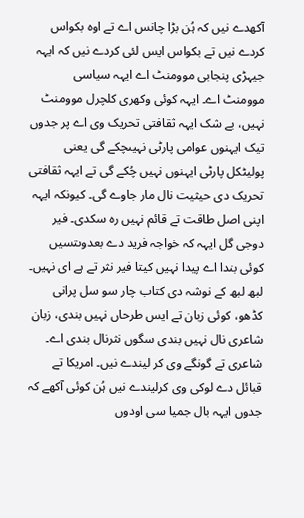آکھدے نیں کہ ہُن بڑا چانس اے تے اوہ بکواس کردے نیں تے بکواس ایس لئی کردے نیں کہ ایہہ جیہڑی پنجابی موومنٹ اے ایہہ سیاسی موومنٹ اے۔ ایہہ کوئی وکھری کلچرل موومنٹ نہیں، بے شک ایہہ ثقافتی تحریک وی اے پر جدوں تیک ایہنوں عوامی پارٹی نہیںچکے گی یعنی پولیٹکل پارٹی ایہنوں نہیں چُکے گی تے ایہہ ثقافتی تحریک دی حیثیت نال مار جاوے گی۔ کیونکہ ایہہ اپنی اصل طاقت تے قائم نہیں رہ سکدی۔ فیر دوجی گل ایہہ کہ خواجہ فرید دے بعدوںتسیں کوئی بندا اے پیدا نہیں کیتا فیر نثر تے ہے ای نہیں۔ لبھ لبھ کے نوشہ دی کتاب چار سو سل پرانی کڈھو، کوئی زبان تے ایس طرحاں نہیں بندی، زبان شاعری نال نہیں بندی سگوں نثرنال بندی اے۔ شاعری تے گونگے وی کر لیندے نیں۔ امریکا تے قبائل دے لوکی وی کرلیندے نیں ہُن کوئی آکھے کہ جدوں ایہہ بال جمیا سی اودوں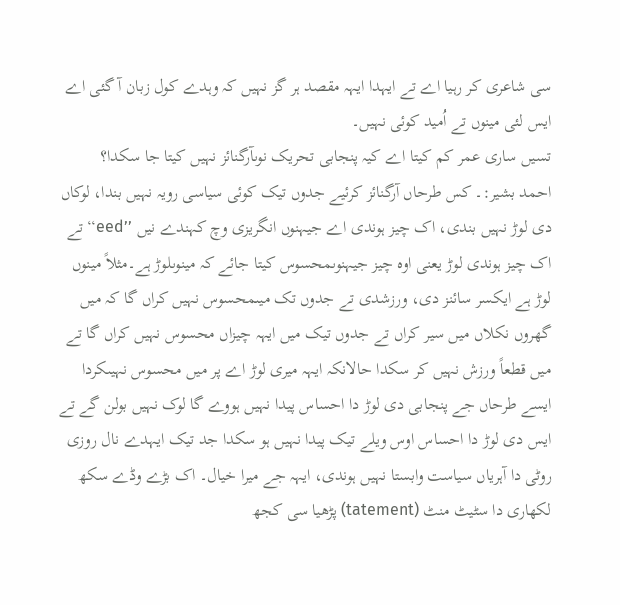سی شاعری کر رہیا اے تے ایہدا ایہہ مقصد ہر گز نہیں کہ وہدے کول زبان آ گئی اے ایس لئی مینوں تے اُمید کوئی نہیں۔
تسیں ساری عمر کم کیتا اے کیہ پنجابی تحریک نوںآرگنائز نہیں کیتا جا سکدا؟
احمد بشیر:۔ کس طرحاں آرگنائز کرئیے جدوں تیک کوئی سیاسی رویہ نہیں بندا، لوکاں دی لوڑ نہیں بندی، اک چیز ہوندی اے جیہنوں انگریزی وچ کہندے نیں ’’eed‘‘تے اک چیز ہوندی لوڑ یعنی اوہ چیز جیہنوںمحسوس کیتا جائے کہ مینوںلوڑ ہے۔مثلاً مینوں لوڑ ہے ایکسر سائنز دی، ورزشدی تے جدوں تک میںمحسوس نہیں کراں گا کہ میں گھروں نکلاں میں سیر کراں تے جدوں تیک میں ایہہ چیزاں محسوس نہیں کراں گا تے میں قطعاً ورزش نہیں کر سکدا حالانکہ ایہہ میری لوڑ اے پر میں محسوس نہیںکردا ایسے طرحاں جے پنجابی دی لوڑ دا احساس پیدا نہیں ہووے گا لوک نہیں بولن گے تے ایس دی لوڑ دا احساس اوس ویلے تیک پیدا نہیں ہو سکدا جد تیک ایہدے نال روزی روٹی دا آہریاں سیاست وابستا نہیں ہوندی، ایہہ جے میرا خیال۔ اک بڑے وڈے سکھ لکھاری دا سٹیٹ منٹ (tatement) پڑھیا سی کجھ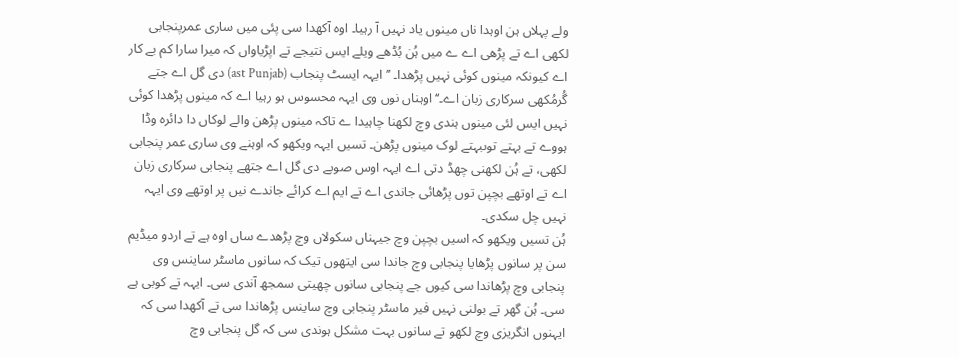ولے پہلاں ہن اوہدا ناں مینوں یاد نہیں آ رہیا۔ اوہ آکھدا سی پئی میں ساری عمرپنجابی لکھی اے تے پڑھی اے ے میں ہُن بُڈھے ویلے ایس نتیجے تے اپڑیاواں کہ میرا سارا کم بے کار اے کیونکہ مینوں کوئی نہیں پڑھدا۔ ’’ایہہ ایسٹ پنجاب (ast Punjab) دی گل اے جتے گُرمُکھی سرکاری زبان اے۔‘‘ اوہناں نوں وی ایہہ محسوس ہو رہیا اے کہ مینوں پڑھدا کوئی نہیں ایس لئی مینوں ہندی وچ لکھنا چاہیدا ے تاکہ مینوں پڑھن والے لوکاں دا دائرہ وڈا ہووے تے بہتے توںبہتے لوک مینوں پڑھن۔ تسیں ایہہ ویکھو کہ اوہنے وی ساری عمر پنجابی لکھی، تے ہُن لکھنی چھڈ دتی اے ایہہ اوس صوبے دی گل اے جتھے پنجابی سرکاری زبان اے تے اوتھے بچپن توں پڑھائی جاندی اے تے ایم اے کرائے جاندے نیں پر اوتھے وی ایہہ نہیں چل سکدی۔
ہُن تسیں ویکھو کہ اسیں بچپن وچ جیہناں سکولاں وچ پڑھدے ساں اوہ ہے تے اردو میڈیم سن پر سانوں پڑھایا پنجابی وچ جاندا سی ایتھوں تیک کہ سانوں ماسٹر ساینس وی پنجابی وچ پڑھاندا سی کیوں جے پنجابی سانوں چھیتی سمجھ آندی سی۔ ایہہ تے کوبی ہے سی۔ ہُن گھر تے بولنی نہیں فیر ماسٹر پنجابی وچ ساینس پڑھاندا سی تے آکھدا سی کہ ایہنوں انگریزی وچ لکھو تے سانوں بہت مشکل ہوندی سی کہ گل پنجابی وچ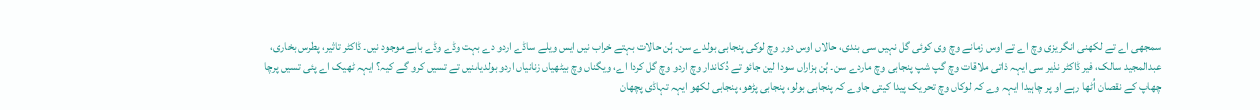سمجھی اے تے لکھنی انگریزی وچ اے تے اوس زمانے وچ وی کوئی گل نہیں سی بندی، حالاں اوس دور وچ لوکی پنجابی بولدے سن۔ ہُن حالات بہتے خراب نیں ایس ویلے ساڈے اردو دے بہت وڈے وڈے بابے موجود نیں۔ ڈاکٹر تاثیر، پطرس بخاری، عبدالمجید سالک، فیر ڈاکٹر نذیر سی ایہہ ذاتی ملاقات وچ گپ شپ پنجابی وچ ماردے سن۔ ہُن ہزاراں سودا لین جائو تے دُکاندار وچ اردو وچ گل کردا اے، ویگناں وچ بیٹھیاں زنانیاں اردو بولدیاںنیں تے تسیں کرو گے کیہ؟ ایہہ ٹھیک اے پئی تسیں پرچا چھاپ کے نقصان اُٹھا رہے او پر چاہیدا ایہہ وے کہ لوکاں وچ تحریک پیدا کیتی جاوے کہ پنجابی بولو، پنجابی پڑھو، پنجابی لکھو ایہہ تہاڈی پچھان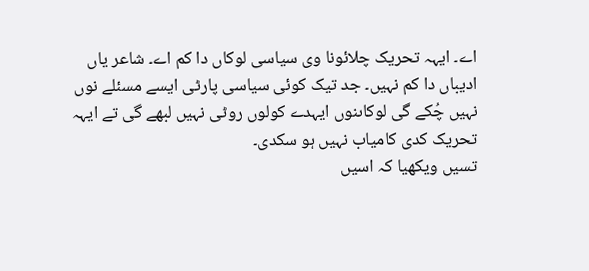اے۔ ایہہ تحریک چلائونا وی سیاسی لوکاں دا کم اے۔ شاعر یاں ادیباں دا کم نہیں۔ جد تیک کوئی سیاسی پارٹی ایسے مسئلے نوں نہیں چُکے گی لوکاںنوں ایہدے کولوں روٹی نہیں لبھے گی تے ایہہ تحریک کدی کامیاب نہیں ہو سکدی۔
تسیں ویکھیا کہ اسیں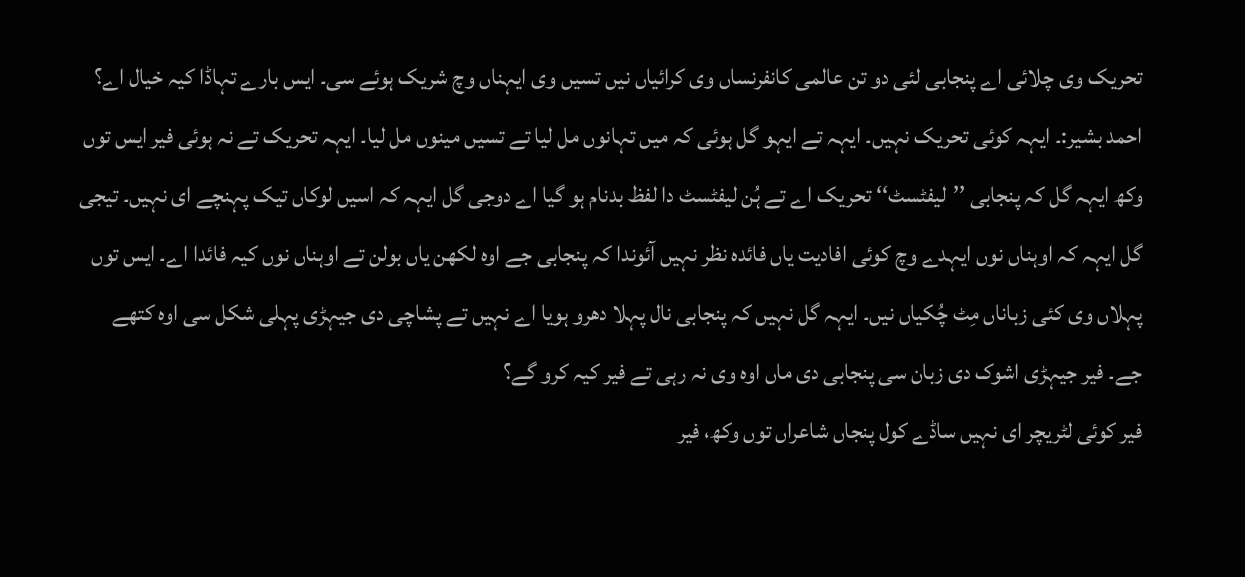تحریک وی چلائی اے پنجابی لئی دو تن عالمی کانفرنساں وی کرائیاں نیں تسیں وی ایہناں وچ شریک ہوئے سی۔ ایس بارے تہاڈا کیہ خیال اے؟
احمد بشیر:۔ ایہہ کوئی تحریک نہیں۔ ایہہ تے ایہو گل ہوئی کہ میں تہانوں مل لیا تے تسیں مینوں مل لیا۔ ایہہ تحریک تے نہ ہوئی فیر ایس توں وکھ ایہہ گل کہ پنجابی ’’لیفٹسٹ‘‘ تحریک اے تے ہُن لیفٹسٹ دا لفظ بدنام ہو گیا اے دوجی گل ایہہ کہ اسیں لوکاں تیک پہنچے ای نہیں۔ تیجی گل ایہہ کہ اوہناں نوں ایہدے وچ کوئی افادیت یاں فائدہ نظر نہیں آئوندا کہ پنجابی جے اوہ لکھن یاں بولن تے اوہناں نوں کیہ فائدا اے۔ ایس توں پہلاں وی کئی زباناں مِٹ چُکیاں نیں۔ ایہہ گل نہیں کہ پنجابی نال پہلا دھرو ہویا اے نہیں تے پشاچی دی جیہڑی پہلی شکل سی اوہ کتھے جے۔ فیر جیہڑی اشوک دی زبان سی پنجابی دی ماں اوہ وی نہ رہی تے فیر کیہ کرو گے؟
فیر کوئی لٹریچر ای نہیں ساڈے کول پنجاں شاعراں توں وکھ، فیر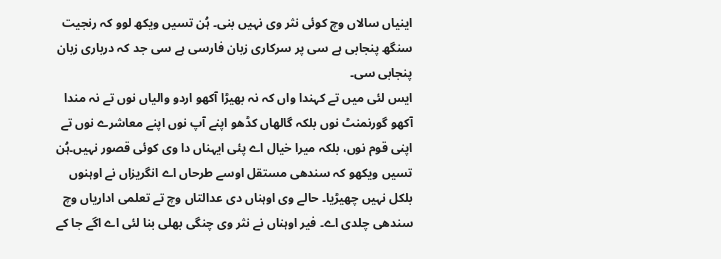اینیاں سالاں وچ کوئی نثر وی نہیں بنی۔ ہُن تسیں ویکھ لوو کہ رنجیت سنگھ پنجابی ہے سی پر سرکاری زبان فارسی ہے سی جد کہ درباری زبان پنجابی سی۔
ایس لئی میں تے کہندا واں کہ نہ بھیڑا آکھو اردو والیاں نوں تے نہ مندا آکھو گورنمنٹ نوں بلکہ گالھاں کڈھو اپنے آپ نوں اپنے معاشرے نوں تے اپنی قوم نوں، بلکہ میرا خیال اے پئی ایہناں دا وی کوئی قصور نہیں۔ہُن تسیں ویکھو کہ سندھی مستقل اوسے طرحاں اے انگریزاں نے اوہنوں بلکل نہیں چھیڑیا۔ حالے وی اوہناں دی عدالتاں وچ تے تعلمی اداریاں وچ سندھی چلدی اے۔ فیر اوہناں نے نثر وی چنگی بھلی بنا لئی اے اگے جا کے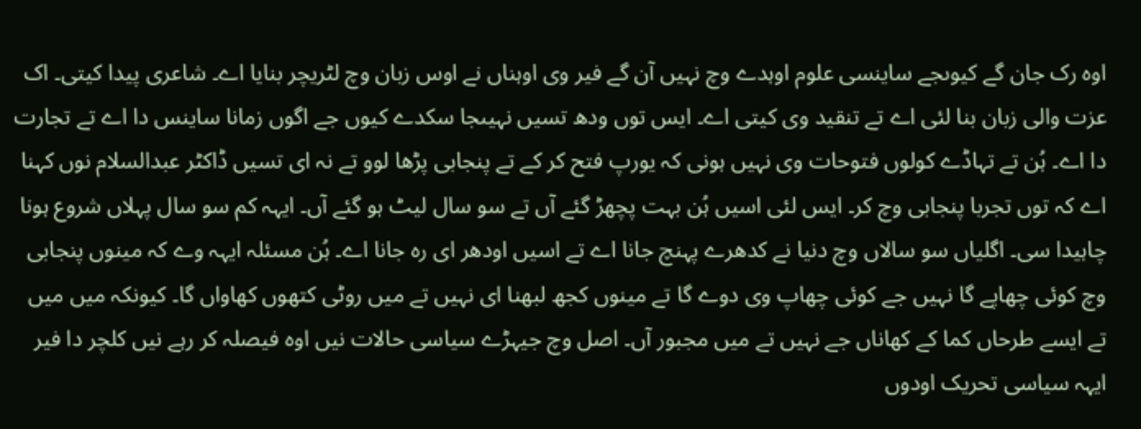اوہ رک جان گے کیوںجے ساینسی علوم اوہدے وچ نہیں آن گے فیر وی اوہناں نے اوس زبان وچ لٹریچر بنایا اے۔ شاعری پیدا کیتی۔ اک عزت والی زبان بنا لئی اے تے تنقید وی کیتی اے۔ ایس توں ودھ تسیں نہیںجا سکدے کیوں جے اگوں زمانا ساینس دا اے تے تجارت دا اے۔ ہُن تے تہاڈے کولوں فتوحات وی نہیں ہونی کہ یورپ فتح کر کے تے پنجابی پڑھا لوو تے نہ ای تسیں ڈاکٹر عبدالسلام نوں کہنا اے کہ توں تجربا پنجابی وچ کر۔ ایس لئی اسیں ہُن بہت پچھڑ گئے آں تے سو سال لیٹ ہو گئے آں۔ ایہہ کم سو سال پہلاں شروع ہونا چاہیدا سی۔ اگلیاں سو سالاں وچ دنیا نے کدھرے پہنچ جانا اے تے اسیں اودھر ای رہ جانا اے۔ ہُن مسئلہ ایہہ وے کہ مینوں پنجابی وچ کوئی چھاپے گا نہیں جے کوئی چھاپ وی دوے گا تے مینوں کجھ لبھنا ای نہیں تے میں روٹی کتھوں کھاواں گا۔ کیونکہ میں میں تے ایسے طرحاں کما کے کھاناں جے نہیں تے میں مجبور آں۔ اصل وچ جیہڑے سیاسی حالات نیں اوہ فیصلہ کر رہے نیں کلچر دا فیر ایہہ سیاسی تحریک اودوں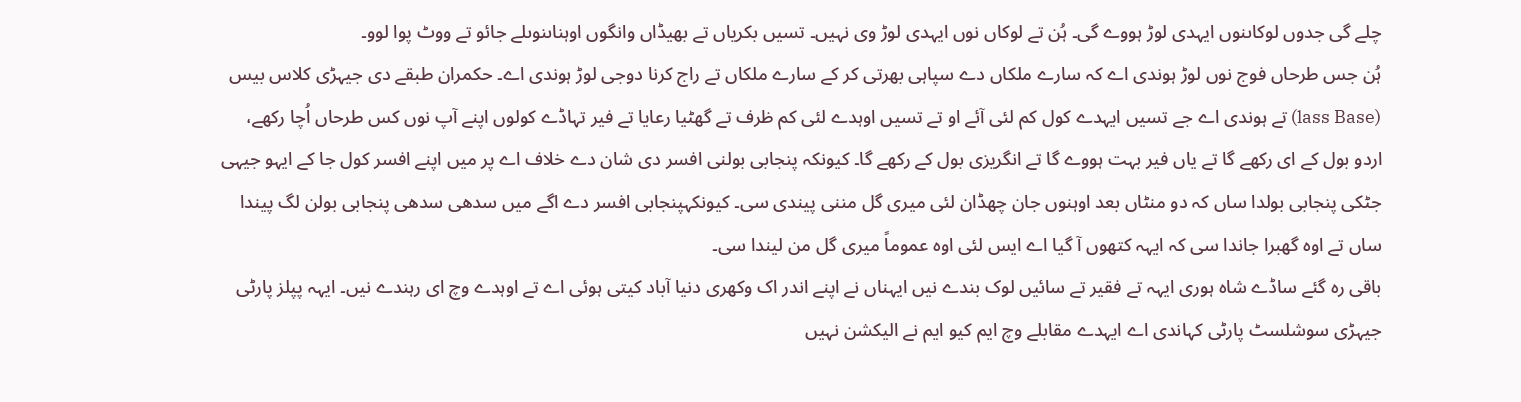چلے گی جدوں لوکاںنوں ایہدی لوڑ ہووے گی۔ ہُن تے لوکاں نوں ایہدی لوڑ وی نہیں۔ تسیں بکریاں تے بھیڈاں وانگوں اوہناںنوںلے جائو تے ووٹ پوا لوو۔
ہُن جس طرحاں فوج نوں لوڑ ہوندی اے کہ سارے ملکاں دے سپاہی بھرتی کر کے سارے ملکاں تے راج کرنا دوجی لوڑ ہوندی اے۔ حکمران طبقے دی جیہڑی کلاس بیس (lass Base) تے ہوندی اے جے تسیں ایہدے کول کم لئی آئے او تے تسیں اوہدے لئی کم ظرف تے گھٹیا رعایا تے فیر تہاڈے کولوں اپنے آپ نوں کس طرحاں اُچا رکھے، اردو بول کے ای رکھے گا تے یاں فیر بہت ہووے گا تے انگریزی بول کے رکھے گا۔ کیونکہ پنجابی بولنی افسر دی شان دے خلاف اے پر میں اپنے افسر کول جا کے ایہو جیہی جٹکی پنجابی بولدا ساں کہ دو منٹاں بعد اوہنوں جان چھڈان لئی میری گل مننی پیندی سی۔ کیونکہپنجابی افسر دے اگے میں سدھی سدھی پنجابی بولن لگ پیندا ساں تے اوہ گھبرا جاندا سی کہ ایہہ کتھوں آ گیا اے ایس لئی اوہ عموماً میری گل من لیندا سی۔
باقی رہ گئے ساڈے شاہ ہوری ایہہ تے فقیر تے سائیں لوک بندے نیں ایہناں نے اپنے اندر اک وکھری دنیا آباد کیتی ہوئی اے تے اوہدے وچ ای رہندے نیں۔ ایہہ پپلز پارٹی جیہڑی سوشلسٹ پارٹی کہاندی اے ایہدے مقابلے وچ ایم کیو ایم نے الیکشن نہیں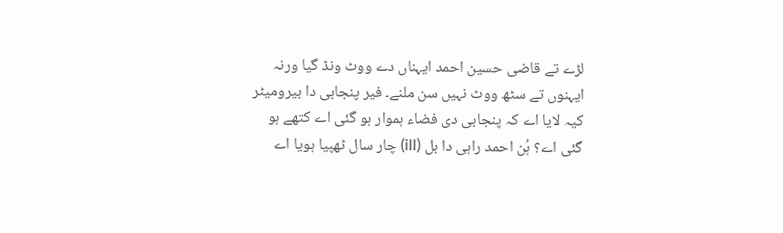لڑے تے قاضی حسین احمد ایہناں دے ووٹ ونڈ گیا ورنہ ایہنوں تے سٹھ ووٹ نہیں سن ملنے۔ فیر پنجابی دا بیرومیٹر کیہ لایا اے کہ پنجابی دی فضاء ہموار ہو گئی اے کتھے ہو گئی اے؟ ہُن احمد راہی دا بل (ill) چار سال ٹھپیا ہویا اے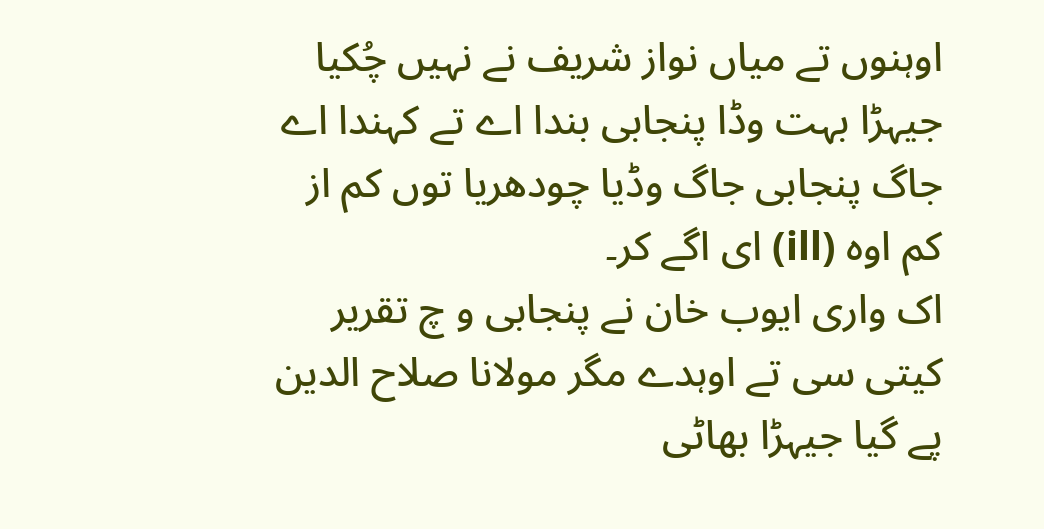اوہنوں تے میاں نواز شریف نے نہیں چُکیا جیہڑا بہت وڈا پنجابی بندا اے تے کہندا اے جاگ پنجابی جاگ وڈیا چودھریا توں کم از کم اوہ (ill) ای اگے کر۔
اک واری ایوب خان نے پنجابی و چ تقریر کیتی سی تے اوہدے مگر مولانا صلاح الدین پے گیا جیہڑا بھاٹی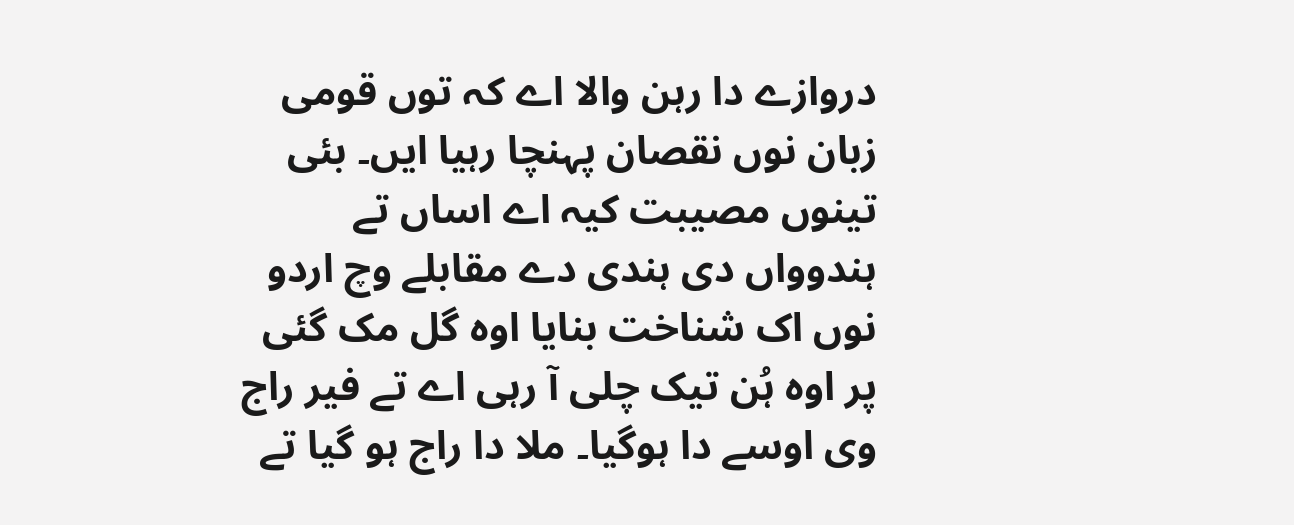دروازے دا رہن والا اے کہ توں قومی زبان نوں نقصان پہنچا رہیا ایں۔ بئی تینوں مصیبت کیہ اے اساں تے ہندوواں دی ہندی دے مقابلے وچ اردو نوں اک شناخت بنایا اوہ گل مک گئی پر اوہ ہُن تیک چلی آ رہی اے تے فیر راج وی اوسے دا ہوگیا۔ ملا دا راج ہو گیا تے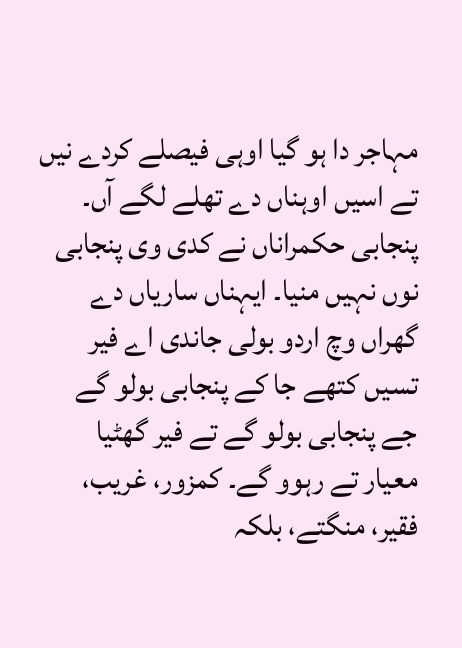مہاجر دا ہو گیا اوہی فیصلے کردے نیں تے اسیں اوہناں دے تھلے لگے آں۔
پنجابی حکمراناں نے کدی وی پنجابی نوں نہیں منیا۔ ایہناں ساریاں دے گھراں وچ اردو بولی جاندی اے فیر تسیں کتھے جا کے پنجابی بولو گے جے پنجابی بولو گے تے فیر گھٹیا معیار تے رہوو گے۔ کمزور، غریب، فقیر، منگتے، بلکہ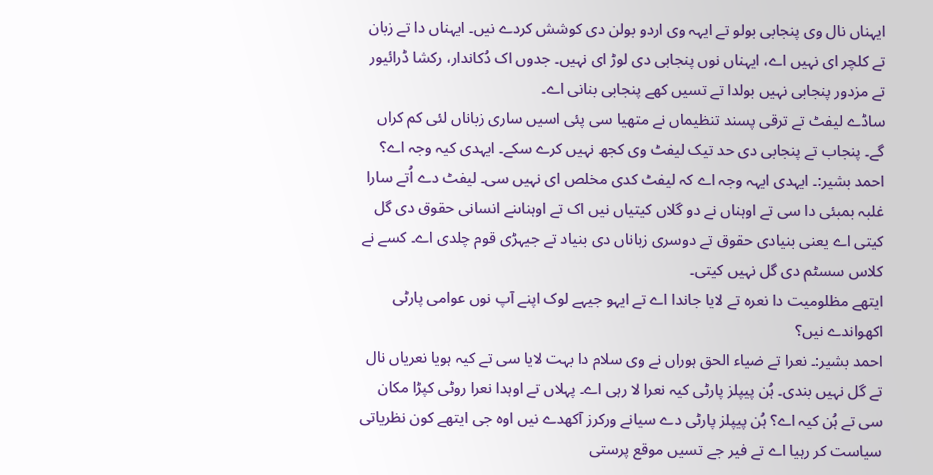ایہناں نال وی پنجابی بولو تے ایہہ وی اردو بولن دی کوشش کردے نیں۔ ایہناں دا تے زبان تے کلچر ای نہیں اے، ایہناں نوں پنجابی دی لوڑ ای نہیں۔ جدوں اک دُکاندار، رکشا ڈرائیور تے مزدور پنجابی نہیں بولدا تے تسیں کھے پنجابی بنانی اے۔
ساڈے لیفٹ تے ترقی پسند تنظیماں نے متھیا سی پئی اسیں ساری زباناں لئی کم کراں گے۔ پنجاب تے پنجابی دی حد تیک لیفٹ وی کجھ نہیں کرے سکے۔ ایہدی کیہ وجہ اے؟
احمد بشیر:۔ ایہدی ایہہ وجہ اے کہ لیفٹ کدی مخلص ای نہیں سی۔ لیفٹ دے اُتے سارا غلبہ بمبئی دا سی تے اوہناں نے دو گلاں کیتیاں نیں اک تے اوہناںنے انسانی حقوق دی گل کیتی اے یعنی بنیادی حقوق تے دوسری زباناں دی بنیاد تے جیہڑی قوم چلدی اے۔ کسے نے کلاس سسٹم دی گل نہیں کیتی۔
ایتھے مظلومیت دا نعرہ تے لایا جاندا اے تے ایہو جیہے لوک اپنے آپ نوں عوامی پارٹی اکھواندے نیں؟
احمد بشیر:۔ نعرا تے ضیاء الحق ہوراں نے وی سلام دا بہت لایا سی تے کیہ ہویا نعریاں نال تے گل نہیں بندی۔ ہُن پیپلز پارٹی کیہ نعرا لا رہی اے۔ پہلاں تے اوہدا نعرا روٹی کپڑا مکان سی تے ہُن کیہ اے؟ ہُن پیپلز پارٹی دے سیانے ورکرز آکھدے نیں اوہ جی ایتھے کون نظریاتی سیاست کر رہیا اے تے فیر جے تسیں موقع پرستی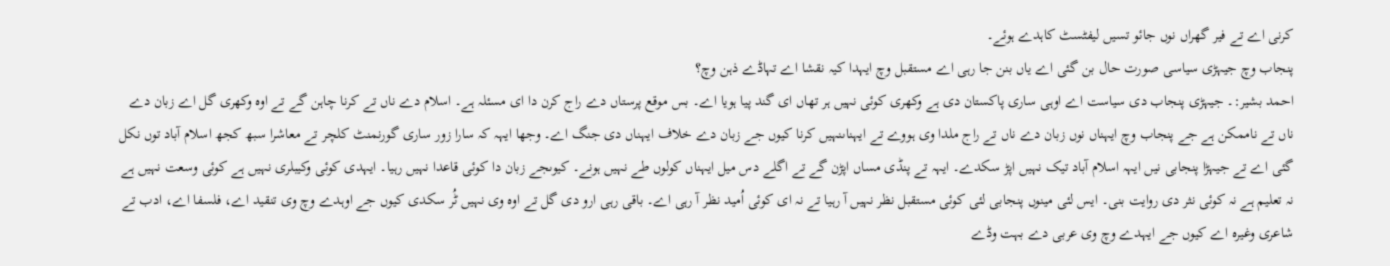کرنی اے تے فیر گھراں نوں جائو تسیں لیفٹسٹ کاہدے ہوئے۔
پنجاب وچ جیہڑی سیاسی صورت حال بن گئی اے یاں بنن جا رہی اے مستقبل وچ ایہدا کیہ نقشا اے تہاڈے ذہن وچ؟
احمد بشیر:۔ جیہڑی پنجاب دی سیاست اے اوہی ساری پاکستان دی ہے وکھری کوئی نہیں ہر تھاں ای گند پیا ہویا اے۔ بس موقع پرستاں دے راج کرن دا ای مسئلہ ہے۔ اسلام دے ناں تے کرنا چاہن گے تے اوہ وکھری گل اے زبان دے ناں تے ناممکن ہے جے پنجاب وچ ایہناں نوں زبان دے ناں تے راج ملدا وی ہووے تے ایہناںنہیں کرنا کیوں جے زبان دے خلاف ایہناں دی جنگ اے۔ وجھا ایہہ کہ سارا زور ساری گورنمنٹ کلچر تے معاشرا سبھ کجھ اسلام آباد توں نکل گئی اے تے جیہڑا پنجابی نیں ایہہ اسلام آباد تیک نہیں اپڑ سکدے۔ ایہہ تے پنڈی مساں اپڑن گے تے اگلے دس میل ایہناں کولوں طے نہیں ہونے۔ کیوںجے زبان دا کوئی قاعدا نہیں رہیا۔ ایہدی کوئی وکیبلری نہیں ہے کوئی وسعت نہیں ہے نہ تعلیم ہے نہ کوئی نثر دی روایت بنی۔ ایس لئی مینوں پنجابی لئی کوئی مستقبل نظر نہیں آ رہیا تے نہ ای کوئی اُمید نظر آ رہی اے۔ باقی رہی ارو دی گل تے اوہ وی نہیں ٹُر سکدی کیوں جے اوہدے وچ وی تنقید اے، فلسفا اے، ادب تے شاعری وغیرہ اے کیوں جے ایہدے وچ وی عربی دے بہت وڈے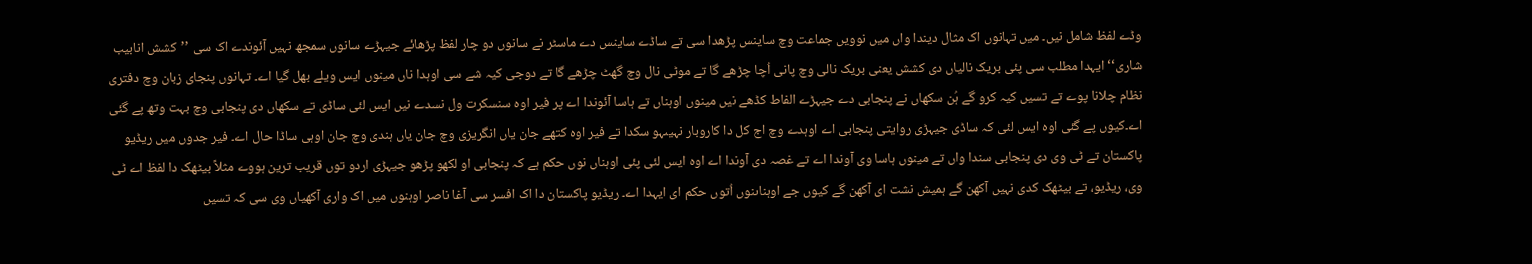وڈے لفظ شامل نیں۔ میں تہانوں اک مثال دیندا واں میں نوویں جماعت وچ ساینس پڑھدا سی تے ساڈے ساینس دے ماسٹر نے سانوں دو چار لفظ پڑھائے جیہڑے سانوں سمجھ نہیں آئوندے اک سی ’’کشش انابیب شاری‘‘ ایہدا مطلب سی پئی بریک نالیاں دی کشش یعنی بریک نالی وچ پانی اُچا چڑھے گا تے موٹی نال وچ گھٹ چڑھے گا تے دوجی کیہ شے سی اوہدا ناں مینوں ایس ویلے بھل گیا اے۔ تہانوں پنجای زبان وچ دفتری نظام چلانا پوے تے تسیں کیہ کرو گے ہُن سکھاں نے پنجابی دے جیہڑے الفاط کڈھے نیں مینوں اوہناں تے ہاسا آئوندا اے پر فیر اوہ سنسکرت ول نسدے نیں ایس لئی ساڈی تے سکھاں دی پنجابی وچ بہت وتھ پے گئی اے۔کیوں پے گئی اوہ ایس لئی کہ ساڈی جیہڑی روایتی پنجابی اے اوہدے وچ اج کل دا کاروبار نہیںہو سکدا تے فیر اوہ کتھے جان یاں انگریزی وچ جان یاں ہندی وچ جان اوہی ساڈا حال اے۔ فیر جدوں میں ریڈیو پاکستان تے ٹی وی دی پنجابی سندا واں تے مینوں ہاسا وی آوندا اے تے غصہ دی آوندا اے اوہ ایس لئی پئی اوہناں نوں حکم ہے کہ پنجابی او لکھو پڑھو جیہڑی اردو توں قریب ترین ہووے مثلاً بیٹھک دا لفظ اے ٹی وی، ریڈیو، تے بیٹھک کدی نہیں آکھن گے ہمیش نشت ای آکھن گے کیوں جے اوہناںنوں اُتوں حکم ای ایہدا اے۔ ریڈیو پاکستان دا اک افسر سی آغا ناصر اوہنوں میں اک واری آکھیاں وی سی کہ تسیں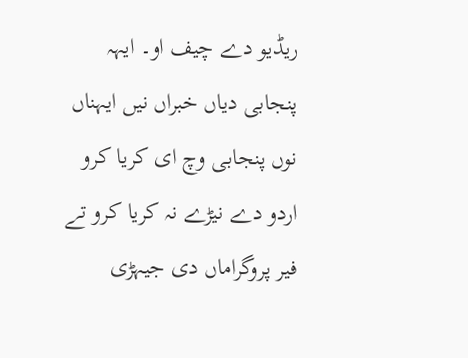ریڈیو دے چیف او۔ ایہہ پنجابی دیاں خبراں نیں ایہناں نوں پنجابی وچ ای کریا کرو اردو دے نیڑے نہ کریا کرو تے فیر پروگراماں دی جیہڑی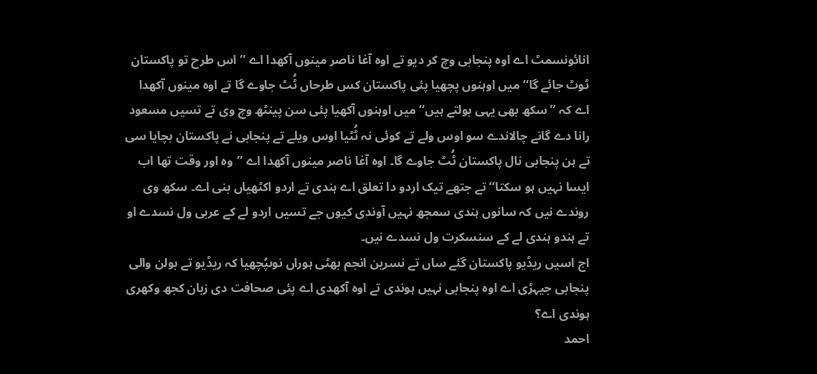انائونسمٹ اے اوہ پنجابی وچ کر دیو تے اوہ آغا ناصر مینوں آکھدا اے ’’اس طرح تو پاکستان ٹوٹ جائے گا‘‘ میں اوہنوں پچھیا پئی پاکستان کس طرحاں ٹُٹ جاوے گا تے اوہ مینوں آکھدا اے کہ ’’سکھ بھی یہی بولتے ہیں‘‘ میں اوہنوں آکھیا پئی سن پینٹھ وچ وی تے تسیں مسعود رانا دے گانے چالاندے سو اوس ولے تے کوئی نہ ٹُٹیا اوس ویلے تے پنجابی نے پاکستان بچایا سی تے ہن پنجابی نال پاکستان ٹُٹ جاوے گا۔ اوہ آغا ناصر مینوں آکھدا اے ’’وہ اور وقت تھا اب ایسا نہیں ہو سکتا‘‘ تے جتھے تیک اردو دا تعلق اے ہندی تے اردو اکٹھیاں بنی اے۔ سکھ وی روندے نیں کہ سانوں ہندی سمجھ نہیں آوندی کیوں جے تسیں اردو لے کے عربی ول نسدے او تے ہندو ہندی لے کے سنسکرت ول نسدے نیں۔
اج اسیں ریڈیو پاکستان گئے ساں تے نسرین انجم بھٹی ہوراں نوںپُچھیا کہ ریڈیو تے بولن والی پنجابی جیہڑی اے اوہ پنجابی نہیں ہوندی تے اوہ آکھدی اے پئی صحافت دی زبان کجھ وکھری ہوندی اے؟
احمد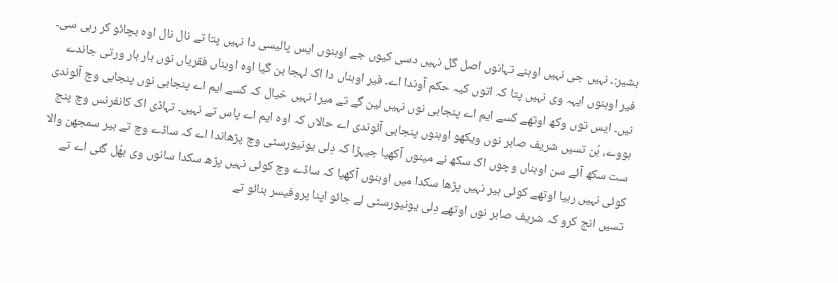بشیر:۔ نہیں جی نہیں اوہنے تہانوں اصل گل نہیں دسی کیوں جے اوہنوں ایس پالیسی دا نہیں پتا تے نال نال اوہ بچائو کر رہی سی۔ فیر اوہنوں ایہہ وی نہیں پتا کہ اتوں کیہ حکم آوندا اے۔ فیر اوہناں دا اک لہجا بن گیا اوہ اوہناں فقریاں نوں بار بار ورتی جاندے نیں۔ ایس توں وکھ اوتھے کسے ایم اے پنجابی نوں نہیں لین گے تے میرا نہیں خیال کہ کسے ایم اے پنجابی نوں پنجابی وچ آئوندی ہووے، ہُن تسیں شریف صابر نوں ویکھو اوہنوں پنجابی آئوندی اے حالاں کہ اوہ ایم اے پاس تے نہیں۔ تہاڈی اک کانفرنس وچ پنج ست سکھ آئے سن اوہناں وچوں اک سکھ نے مینوں آکھیا جیہڑا کہ دِلی یونیورسٹی وچ پڑھاندا اے کہ ساڈے وچ تے ہیر سمجھن والا کوئی نہیں رہیا اوتھے کوئی ہیر نہیں پڑھا سکدا میں اوہنوں آکھیا کہ ساڈے وچ کوئی نہیں پڑھ سکدا سانوں وی بھُل گئی اے تے تسیں انج کرو کہ شریف صابر نوں اوتھے دِلی یونیورسٹی لے جائو اپنا پروفیسر بنائو تے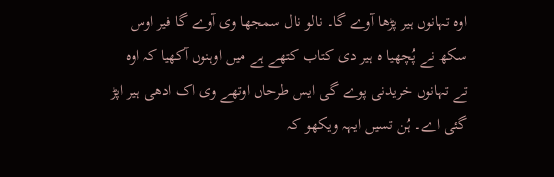اوہ تہانوں ہیر پڑھا آوے گا۔ نالو نال سمجھا وی آوے گا فیر اوس سکھ نے پُچھیا ہ ہیر دی کتاب کتھے ہے میں اوہنوں آکھیا کہ اوہ تے تہانوں خریدنی پوے گی ایس طرحاں اوتھے وی اک ادھی ہیر اپڑ گئی اے۔ ہُن تسیں ایہہ ویکھو کہ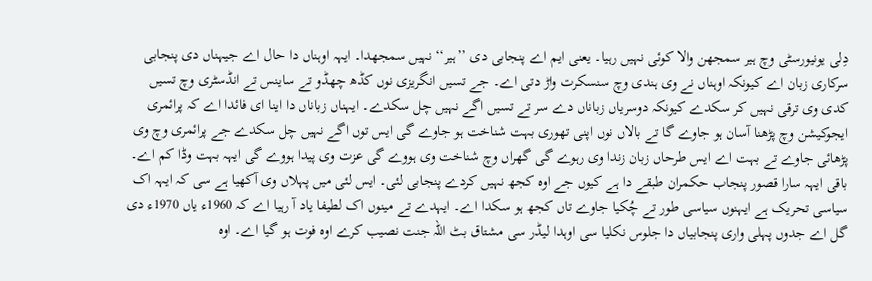دِلی یونیورسٹی وچ ہیر سمجھن والا کوئی نہیں رہیا۔ یعنی ایم اے پنجابی دی ’’ہیر‘‘ نہیں سمجھدا۔ ایہہ اوہناں دا حال اے جیہناں دی پنجابی سرکاری زبان اے کیونکہ اوہناں نے وی ہندی وچ سنسکرت واڑ دتی اے۔ جے تسیں انگریزی نوں کڈھ چھڈو تے ساینس تے انڈسٹری وچ تسیں کدی وی ترقی نہیں کر سکدے کیونکہ دوسریاں زباناں دے سر تے تسیں اگے نہیں چل سکدے۔ ایہناں زباناں دا اینا ای فائدا اے کہ پرائمری ایجوکیشن وچ پڑھنا آسان ہو جاوے گا تے بالاں نوں اپنی تھوری بہت شناخت ہو جاوے گی ایس توں اگے نہیں چل سکدے جے پرائمری وچ وی پڑھائی جاوے تے بہت اے ایس طرحاں زبان زندا وی رہوے گی گھراں وچ شناخت وی ہووے گی عزت وی پیدا ہووے گی ایہہ بہت وڈا کم اے۔ باقی ایہہ سارا قصور پنجاب حکمران طبقے دا ہے کیوں جے اوہ کجھ نہیں کردے پنجابی لئی۔ ایس لئی میں پہلاں وی آکھیا ہے سی کہ ایہہ اک سیاسی تحریک ہے ایہنوں سیاسی طور تے چُکیا جاوے تاں کجھ ہو سکدا اے۔ ایہدے تے مینوں اک لطیفا یاد آ رہیا اے کہ 1960ء یاں 1970ء دی گل اے جدوں پہلی واری پنجابیاں دا جلوس نکلیا سی اوہدا لیڈر سی مشتاق بٹ اللہ جنت نصیب کرے اوہ فوت ہو گیا اے۔ اوہ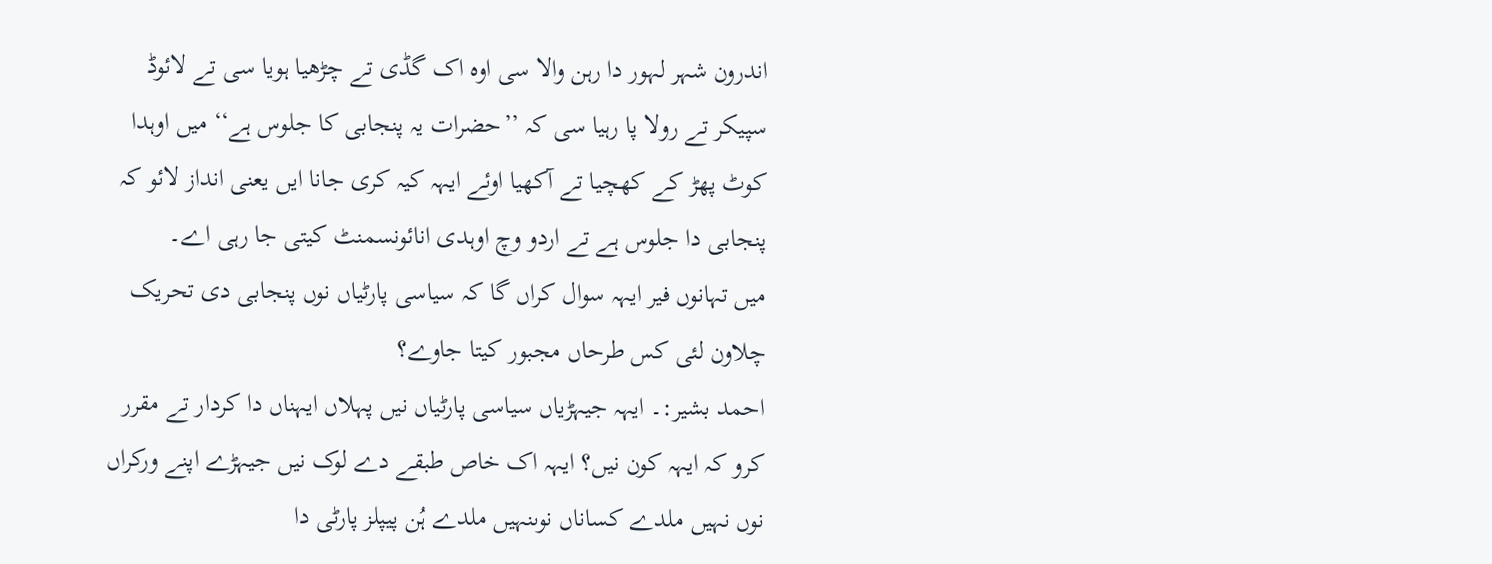اندرون شہر لہور دا رہن والا سی اوہ اک گڈی تے چڑھیا ہویا سی تے لائوڈ سپیکر تے رولا پا رہیا سی کہ ’’حضرات یہ پنجابی کا جلوس ہے‘‘ میں اوہدا کوٹ پھڑ کے کھچیا تے آکھیا اوئے ایہہ کیہ کری جانا ایں یعنی انداز لائو کہ پنجابی دا جلوس ہے تے اردو وچ اوہدی انائونسمنٹ کیتی جا رہی اے۔
میں تہانوں فیر ایہہ سوال کراں گا کہ سیاسی پارٹیاں نوں پنجابی دی تحریک چلاون لئی کس طرحاں مجبور کیتا جاوے؟
احمد بشیر:۔ ایہہ جیہڑیاں سیاسی پارٹیاں نیں پہلاں ایہناں دا کردار تے مقرر کرو کہ ایہہ کون نیں؟ ایہہ اک خاص طبقے دے لوک نیں جیہڑے اپنے ورکراں نوں نہیں ملدے کساناں نوںنہیں ملدے ہُن پیپلز پارٹی دا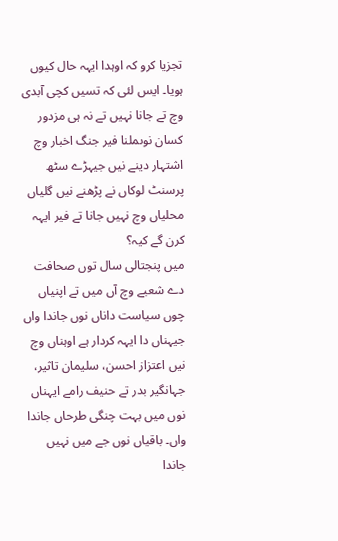تجزیا کرو کہ اوہدا ایہہ حال کیوں ہویا۔ ایس لئی کہ تسیں کچی آبدی وچ تے جانا نہیں تے نہ ہی مزدور کسان نوںملنا فیر جنگ اخبار وچ اشتہار دینے نیں جیہڑے سٹھ پرسنٹ لوکاں نے پڑھنے نیں گلیاں محلیاں وچ نہیں جانا تے فیر ایہہ کرن گے کیہ؟
میں پنجتالی سال توں صحافت دے شعبے وچ آں میں تے اپنیاں چوں سیاست داناں نوں جاندا واں جیہناں دا ایہہ کردار ہے اوہناں وچ نیں اعتزاز احسن، سلیمان تاثیر، جہانگیر بدر تے حنیف رامے ایہناں نوں میں بہت چنگی طرحاں جاندا واں۔ باقیاں نوں جے میں نہیں جاندا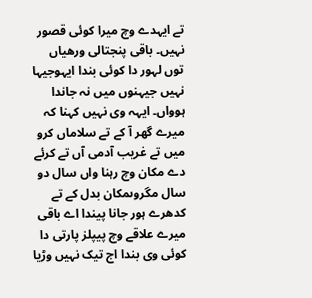تے ایہدے وچ میرا کوئی قصور نہیں۔ باقی پنجتالی ورھیاں توں لہور دا کوئی بندا ایہوجیہا نہیں جیہنوں میں نہ جاندا ہوواں۔ ایہہ وی نہیں کہنا کہ میرے گھر آ کے تے سلاماں کرو میں تے غریب آدمی آں تے کرئے دے مکان وچ رہنا واں سال دو سال مگروںمکان بدل کے تے کدھرے ہور جانا پیندا اے باقی میرے علاقے وچ پیپلز پارتی دا کوئی وی بندا اج تیک نہیں وڑیا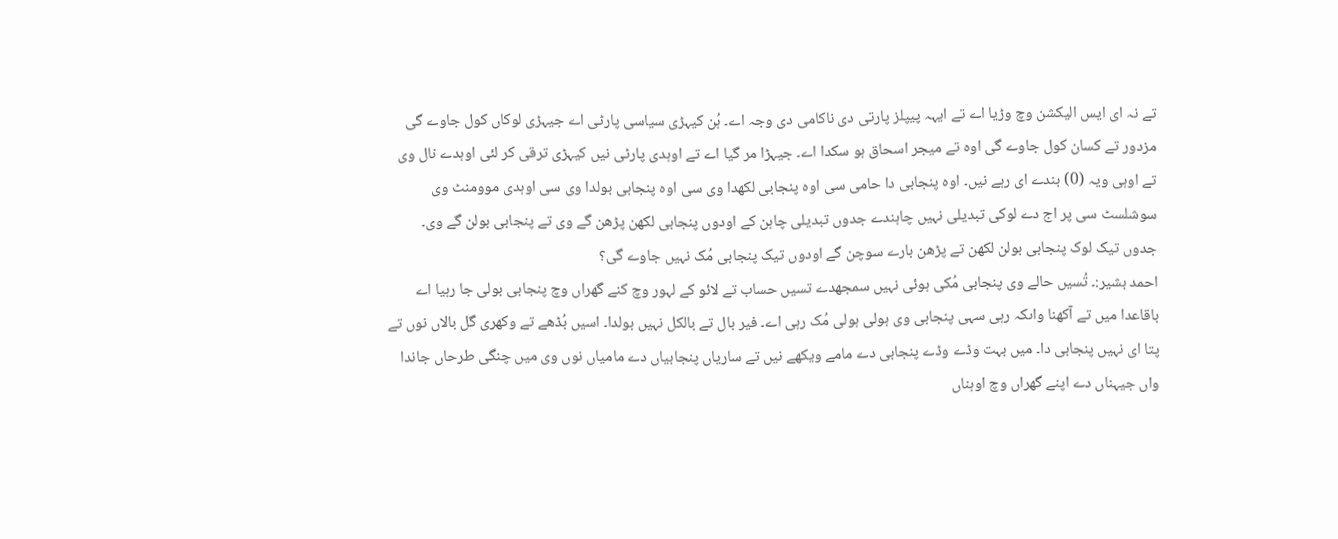تے نہ ای ایس الیکشن وچ وڑیا اے تے ایہہ پیپلز پارتی دی ناکامی دی وجہ اے۔ ہُن کیہڑی سیاسی پارٹی اے جیہڑی لوکاں کول جاوے گی مزدور تے کسان کول جاوے گی اوہ تے میجر اسحاق ہو سکدا اے۔ جیہڑا مر گیا اے تے اوہدی پارٹی نیں کیہڑی ترقی کر لئی اوہدے نال وی تے اوہی ویہ (0) بندے ای رہے نیں۔ اوہ پنجابی دا حامی سی اوہ پنجابی لکھدا وی سی اوہ پنجابی بولدا وی سی اوہدی موومنٹ وی سوشلسٹ سی پر اج دے لوکی تبدیلی نہیں چاہندے جدوں تبدیلی چاہن کے اودوں پنجابی لکھن پڑھن گے وی تے پنجابی بولن گے وی۔
جدوں تیک لوک پنجابی بولن لکھن تے پڑھن بارے سوچن گے اودوں تیک پنجابی مُک نہیں جاوے گی؟
احمد بشیر:۔ تُسیں حالے وی پنجابی مُکی ہوئی نہیں سمجھدے تسیں حساب تے لائو کے لہور وچ کنے گھراں وچ پنجابی بولی جا رہیا اے باقاعدا میں تے آکھنا واںکہ رہی سہی پنجابی وی ہولی ہولی مُک رہی اے۔ فیر بال تے بالکل نہیں بولدا۔ اسیں بُڈھے تے وکھری گل بالاں نوں تے پتا ای نہیں پنجابی دا۔ میں بہت وڈے وڈے پنجابی دے مامے ویکھے نیں تے ساریاں پنجابیاں دے مامیاں نوں وی میں چنگی طرحاں جاندا واں جیہناں دے اپنے گھراں وچ اوہناں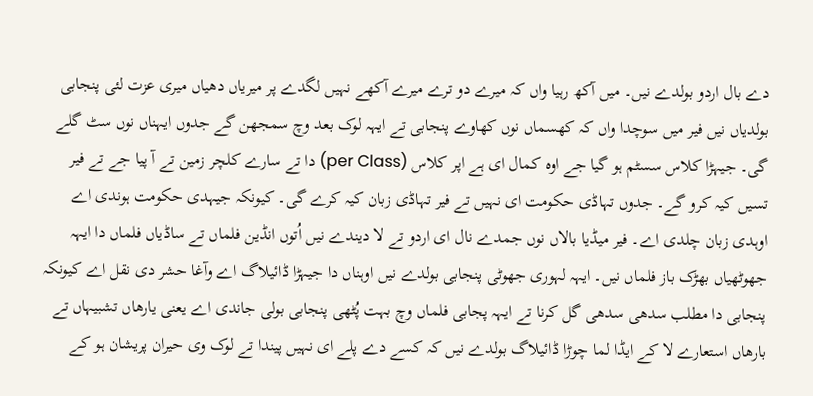دے بال اردو بولدے نیں۔ میں آکھ رہیا واں کہ میرے دو ترے میرے آکھے نہیں لگدے پر میریاں دھیاں میری عزت لئی پنجابی بولدیاں نیں فیر میں سوچدا واں کہ کھسماں نوں کھاوے پنجابی تے ایہہ لوک بعد وچ سمجھن گے جدوں ایہناں نوں سٹ گلے گی۔ جیہڑا کلاس سسٹم ہو گیا جے اوہ کمال ای ہے اپر کلاس (per Class) دا تے سارے کلچر زمین تے آ پیا جے تے فیر تسیں کیہ کرو گے۔ جدوں تہاڈی حکومت ای نہیں تے فیر تہاڈی زبان کیہ کرے گی۔ کیونکہ جیہدی حکومت ہوندی اے اوہدی زبان چلدی اے۔ فیر میڈیا بالاں نوں جمدے نال ای اردو تے لا دیندے نیں اُتوں انڈین فلماں تے ساڈیاں فلماں دا ایہہ جھوٹھیاں بھڑک باز فلماں نیں۔ ایہہ لہوری جھوٹی پنجابی بولدے نیں اوہناں دا جیہڑا ڈائیلاگ اے وآغا حشر دی نقل اے کیونکہ پنجابی دا مطلب سدھی سدھی گل کرنا تے ایہہ پجابی فلماں وچ بہت پُٹھی پنجابی بولی جاندی اے یعنی یارھاں تشبیہاں تے بارھاں استعارے لا کے ایڈا لما چوڑا ڈائیلاگ بولدے نیں کہ کسے دے پلے ای نہیں پیندا تے لوک وی حیران پریشان ہو کے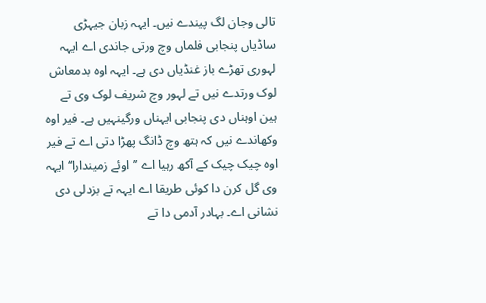تالی وجان لگ پیندے نیں۔ ایہہ زبان جیہڑی ساڈیاں پنجابی فلماں وچ ورتی جاندی اے ایہہ لہوری تھڑے باز غنڈیاں دی ہے۔ ایہہ اوہ بدمعاش لوک ورتدے نیں تے لہور وچ شریف لوک وی تے ہین اوہناں دی پنجابی ایہناں ورگینہیں ہے۔ فیر اوہ وکھاندے نیں کہ ہتھ وچ ڈانگ پھڑا دتی اے تے فیر اوہ چیک چیک کے آکھ رہیا اے ’’اوئے زمیندارا‘‘ ایہہ وی گل کرن دا کوئی طریقا اے ایہہ تے بزدلی دی نشانی اے۔ بہادر آدمی دا تے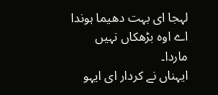لہجا ای بہت دھیما ہوندا اے اوہ بڑھکاں نہیں ماردا۔
ایہناں نے کردار ای ایہو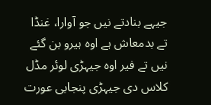جیہے بنادتے نیں جو آوارا، غنڈا تے بدمعاش ہے اوہ ہیرو بن گئے نیں تے فیر اوہ جیہڑی لوئر مڈل کلاس دی جیہڑی پنجابی عورت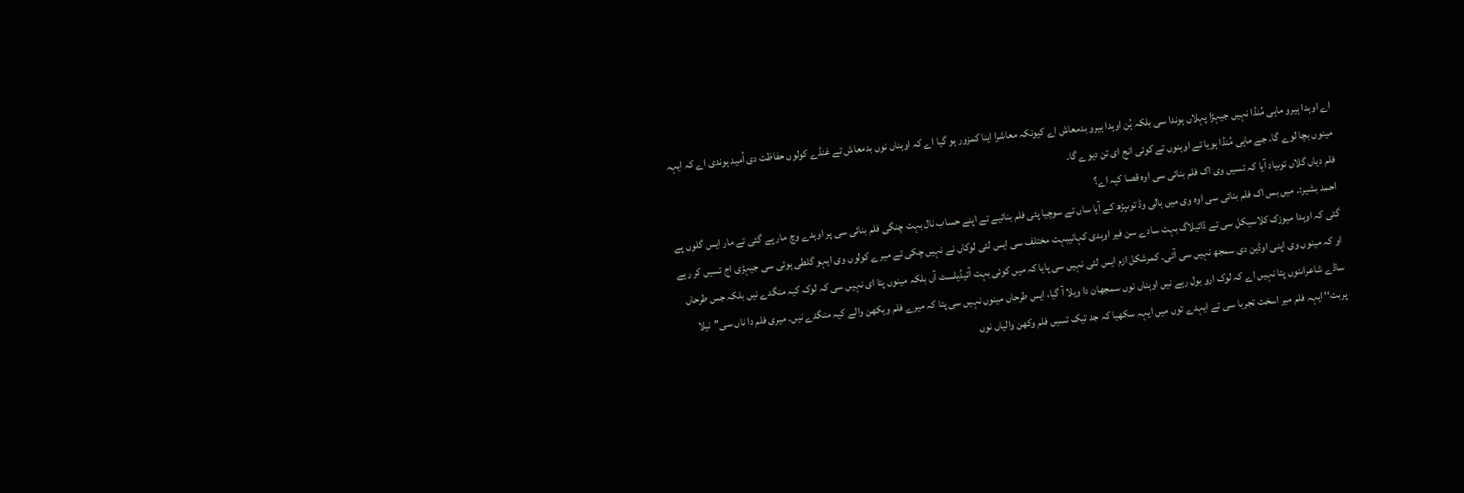اے اوہدا ہیرو ماہی مُنڈا نہیں جیہڑا پہلاں ہوندا سی بلکہ ہُن اوہدا ہیرو بدمعاش اے کیونکہ معاشرا اینا کمزور ہو گیا اے کہ اوہناں نوں بدمعاش تے غنڈے کولوں حفاظت دی اُمید ہوندی اے کہ ایہہ مینوں بچا لوے گا۔ جے ماہی مُنڈا ہویا تے اوہنوں تے کوئی انج ای تن دیوے گا۔
فلم دیاں گلاں توںیاد آیا کہ تسیں وی اک فلم بنائی سی اوہ قصا کیہ اے؟
احمد بشیر:۔ میں بس اک فلم بنائی سی اوہ وی میں ہالی وڈ توںپڑھ کے آیا ساں تے سوچیا پئی فلم بنائیے تے اپنے حساب نال بہت چنگی فلم بنائی سی پر اوہدے وچ مار پے گئی تے مار ایس گلوں پے گئی کہ اوہدا میوزک کلاسیکل سی تے ڈائیلاگ بہت سادے سن فیر اوہدی کہانیبہت مختلف سی ایس لئی لوکاں نے نہیں چکی تے میرے کولوں وی ایہو گلطی ہوئی سی جیہڑی اج تسیں کر رہے او کہ مینوں وی اپنی اوڈین دی سمجھ نہیں سی آئی۔ کمرشکل ازم ایس لئی نہیں سی پایا کہ میں کوئی بہت آئیڈیلسٹ آں بلکہ مینوں پتا ای نہیں سی کہ لوک کیہ منگدے نیں بلکہ جس طرحاں ساڈے شاعراںنوں پتا نہیں اے کہ لوک ارو بول رہے نیں اوہناں نوں سمجھان دا ویلا آ گیا، ایس طرحاں مینوں نہیں سی پتا کہ میرے فلم ویکھن والے کیہ منگدے نیں۔ میری فلم دا ناں سی’’نیلا پربت‘‘ ایہہ فلم میر اسخت تجربا سی تے ایہدے توں میں ایہہ سکھیا کہ جد تیک تسیں فلم وکھن والیاں نوں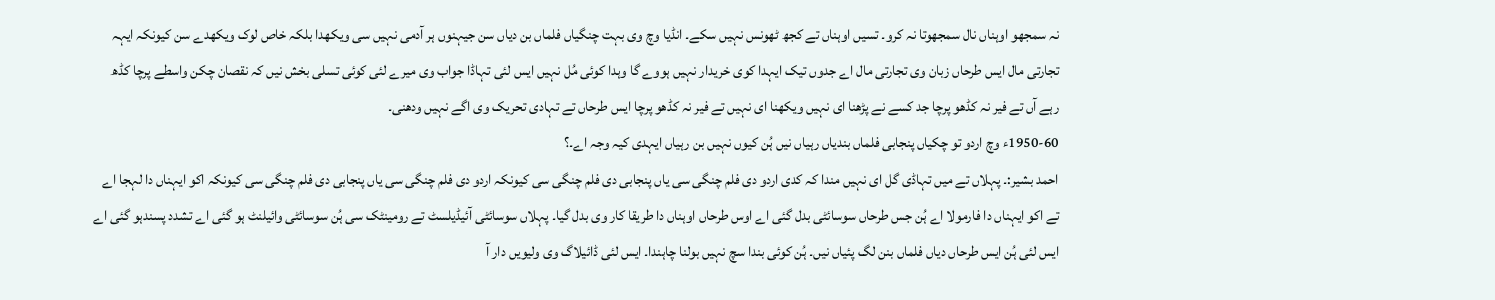نہ سمجھو اوہناں نال سمجھوتا نہ کرو۔ تسیں اوہناں تے کجھ ٹھونس نہیں سکے۔ انڈیا وچ وی بہت چنگیاں فلماں بن دیاں سن جیہنوں ہر آدمی نہیں سی ویکھدا بلکہ خاص لوک ویکھدے سن کیونکہ ایہہ تجارتی مال ایس طرحاں زبان وی تجارتی مال اے جدوں تیک ایہدا کوی خریدار نہیں ہووے گا وہدا کوئی مُل نہیں ایس لئی تہاڈا جواب وی میرے لئی کوئی تسلی بخش نیں کہ نقصان چکن واسطے پرچا کڈھ رہے آں تے فیر نہ کڈھو پرچا جد کسے نے پڑھنا ای نہیں ویکھنا ای نہیں تے فیر نہ کڈھو پرچا ایس طرحاں تے تہادی تحریک وی اگے نہیں ودھنی۔
1950-60ء وچ اردو تو چکیاں پنجابی فلماں بندیاں رہیاں نیں ہُن کیوں نہیں بن رہیاں ایہدی کیہ وجہ اے۔؟
احمد بشیر:۔ پہلاں تے میں تہاڈی گل ای نہیں مندا کہ کدی اردو دی فلم چنگی سی یاں پنجابی دی فلم چنگی سی کیونکہ اردو دی فلم چنگی سی یاں پنجابی دی فلم چنگی سی کیونکہ اکو ایہناں دا لہجا اے تے اکو ایہناں دا فارمولا اے ہُن جس طرحاں سوسائٹی بدل گئی اے اوس طرحاں اوہناں دا طریقا کار وی بدل گیا۔ پہلاں سوسائٹی آئیڈیلسٹ تے رومینٹک سی ہُن سوسائٹی وائیلنٹ ہو گئی اے تشدد پسندہو گئی اے ایس لئی ہُن ایس طرحاں دیاں فلماں بنن لگ پئیاں نیں۔ ہُن کوئی بندا سچ نہیں بولنا چاہندا۔ ایس لئی ڈائیلاگ وی ولیویں دار آ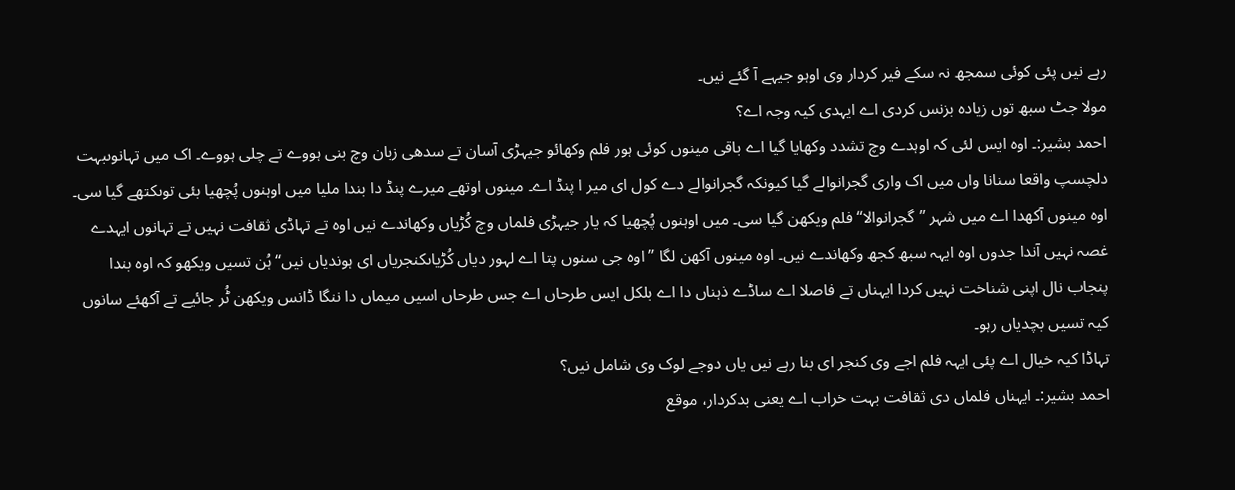رہے نیں پئی کوئی سمجھ نہ سکے فیر کردار وی اوہو جیہے آ گئے نیں۔
مولا جٹ سبھ توں زیادہ بزنس کردی اے ایہدی کیہ وجہ اے؟
احمد بشیر:۔ اوہ ایس لئی کہ اوہدے وچ تشدد وکھایا گیا اے باقی مینوں کوئی ہور فلم وکھائو جیہڑی آسان تے سدھی زبان وچ بنی ہووے تے چلی ہووے۔ اک میں تہانوںبہت دلچسپ واقعا سنانا واں میں اک واری گجرانوالے گیا کیونکہ گجرانوالے دے کول ای میر ا پنڈ اے۔ مینوں اوتھے میرے پنڈ دا بندا ملیا میں اوہنوں پُچھیا بئی توںکتھے گیا سی۔ اوہ مینوں آکھدا اے میں شہر ’’گجرانوالا‘‘ فلم ویکھن گیا سی۔ میں اوہنوں پُچھیا کہ یار جیہڑی فلماں وچ کُڑیاں وکھاندے نیں اوہ تے تہاڈی ثقافت نہیں تے تہانوں ایہدے غصہ نہیں آندا جدوں اوہ ایہہ سبھ کجھ وکھاندے نیں۔ اوہ مینوں آکھن لگا ’’اوہ جی سنوں پتا اے لہور دیاں کُڑیاںکنجریاں ای ہوندیاں نیں‘‘ ہُن تسیں ویکھو کہ اوہ بندا پنجاب نال اپنی شناخت نہیں کردا ایہناں تے فاصلا اے ساڈے ذہناں دا اے بلکل ایس طرحاں اے جس طرحاں اسیں میماں دا ننگا ڈانس ویکھن ٹُر جائیے تے آکھئے سانوں کیہ تسیں بچدیاں رہو۔
تہاڈا کیہ خیال اے پئی ایہہ فلم اجے وی کنجر ای بنا رہے نیں یاں دوجے لوک وی شامل نیں؟
احمد بشیر:۔ ایہناں فلماں دی ثقافت بہت خراب اے یعنی بدکردار، موقع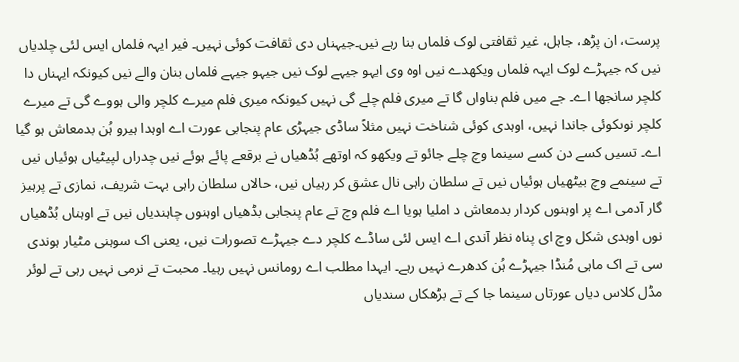پرست، ان پڑھ، جاہل، غیر ثقافتی لوک فلماں بنا رہے نیں۔جیہناں دی ثقافت کوئی نہیں۔ فیر ایہہ فلماں ایس لئی چلدیاں نیں کہ جیہڑے لوک ایہہ فلماں ویکھدے نیں اوہ وی ایہو جیہے لوک نیں جیہو جیہے فلماں بنان والے نیں کیونکہ ایہناں دا کلچر سانجھا اے۔ جے میں فلم بناواں گا تے میری فلم چلے گی نہیں کیونکہ میری فلم میرے کلچر والی ہووے گی تے میرے کلچر نوںکوئی جاندا نہیں، اوہدی کوئی شناخت نہیں مثلاً ساڈی جیہڑی عام پنجابی عورت اے اوہدا ہیرو ہُن بدمعاش ہو گیا اے۔ تسیں کسے دن کسے سینما وچ چلے جائو تے ویکھو کہ اوتھے بُڈھیاں نے برقعے پائے ہوئے نیں چدراں لپیٹیاں ہوئیاں نیں تے سینمے وچ بیٹھیاں ہوئیاں نیں تے سلطان راہی نال عشق کر رہیاں نیں، حالاں سلطان راہی بہت شریف، نمازی تے پرہیز گار آدمی اے پر اوہنوں کردار بدمعاش د املیا ہویا اے فلم وچ تے عام پنجابی بڈھیاں اوہنوں چاہندیاں نیں تے اوہناں بُڈھیاں نوں اوہدی شکل وچ ای پناہ نظر آندی اے ایس لئی ساڈے کلچر دے جیہڑے تصورات نیں، یعنی اک سوہنی مٹیار ہوندی سی تے اک ماہی مُنڈا جیہڑے ہُن کدھرے نہیں رہے۔ ایہدا مطلب اے رومانس نہیں رہیا۔ محبت تے نرمی نہیں رہی تے لوئر مڈل کلاس دیاں عورتاں سینما جا کے تے بڑھکاں سندیاں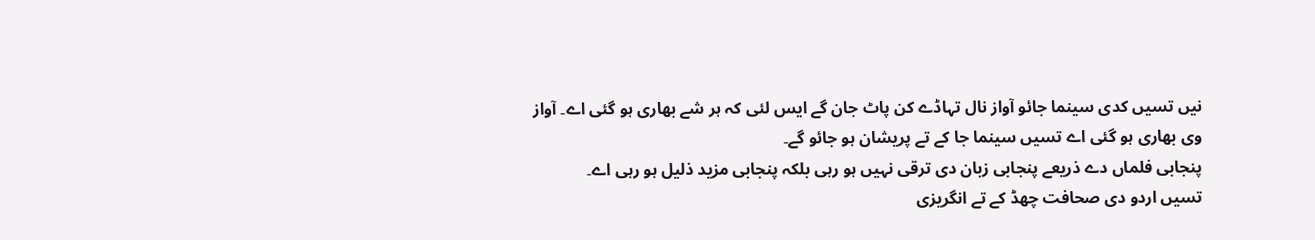نیں تسیں کدی سینما جائو آواز نال تہاڈے کن پاٹ جان گے ایس لئی کہ ہر شے بھاری ہو گئی اے۔ آواز وی بھاری ہو گئی اے تسیں سینما جا کے تے پریشان ہو جائو گے۔
پنجابی فلماں دے ذریعے پنجابی زبان دی ترقی نہیں ہو رہی بلکہ پنجابی مزید ذلیل ہو رہی اے۔
تسیں اردو دی صحافت چھڈ کے تے انگریزی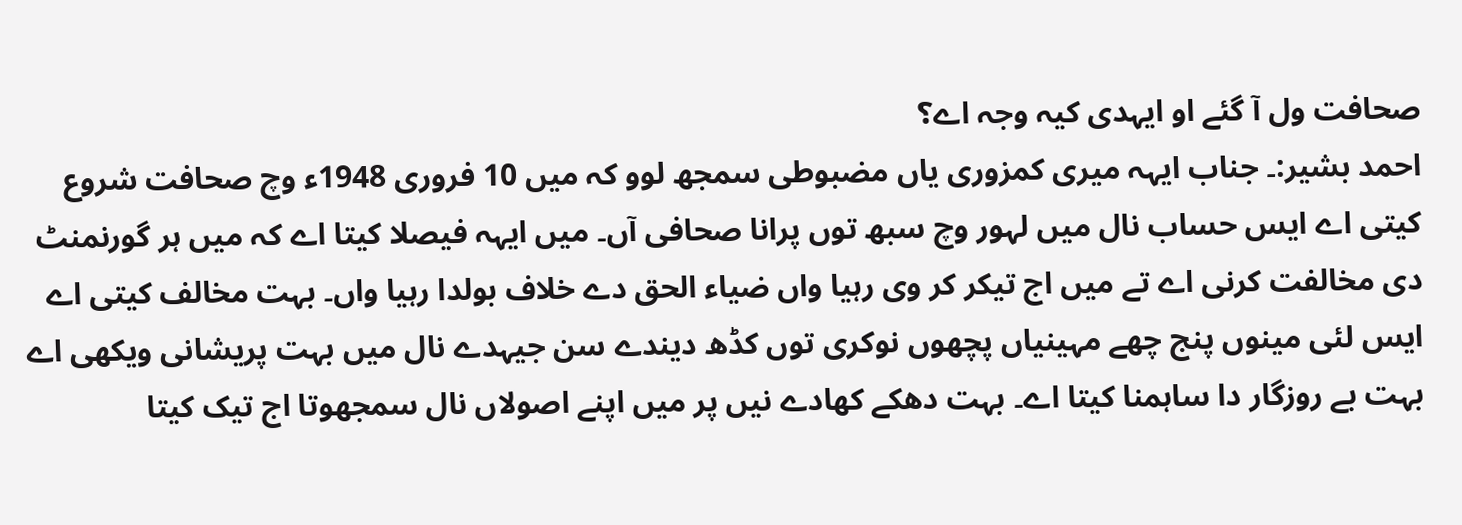صحافت ول آ گئے او ایہدی کیہ وجہ اے؟
احمد بشیر:۔ جناب ایہہ میری کمزوری یاں مضبوطی سمجھ لوو کہ میں 10 فروری 1948ء وچ صحافت شروع کیتی اے ایس حساب نال میں لہور وچ سبھ توں پرانا صحافی آں۔ میں ایہہ فیصلا کیتا اے کہ میں ہر گورنمنٹ دی مخالفت کرنی اے تے میں اج تیکر کر وی رہیا واں ضیاء الحق دے خلاف بولدا رہیا واں۔ بہت مخالف کیتی اے ایس لئی مینوں پنج چھے مہینیاں پچھوں نوکری توں کڈھ دیندے سن جیہدے نال میں بہت پریشانی ویکھی اے بہت بے روزگار دا ساہمنا کیتا اے۔ بہت دھکے کھادے نیں پر میں اپنے اصولاں نال سمجھوتا اج تیک کیتا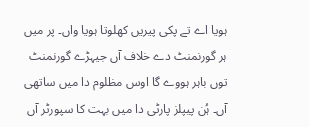ہویا اے تے پکی پیریں کھلوتا ہویا واں۔ پر میں ہر گورنمنٹ دے خلاف آں جیہڑے گورنمنٹ توں باہر ہووے گا اوس مظلوم دا میں ساتھی آں۔ ہُن پیپلز پارٹی دا میں بہت کا سپورٹر آں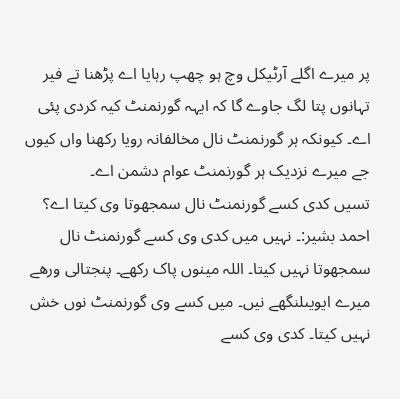پر میرے اگلے آرٹیکل وچ ہو چھپ رہایا اے پڑھنا تے فیر تہانوں پتا لگ جاوے گا کہ ایہہ گورنمنٹ کیہ کردی پئی اے۔ کیونکہ ہر گورنمنٹ نال مخالفانہ رویا رکھنا واں کیوں جے میرے نزدیک ہر گورنمنٹ عوام دشمن اے۔
تسیں کدی کسے گورنمنٹ نال سمجھوتا وی کیتا اے؟
احمد بشیر:۔ نہیں میں کدی وی کسے گورنمنٹ نال سمجھوتا نہیں کیتا۔ اللہ مینوں پاک رکھے۔ پنجتالی ورھے میرے ایویںلنگھے نیں۔ میں کسے وی گورنمنٹ نوں خش نہیں کیتا۔ کدی وی کسے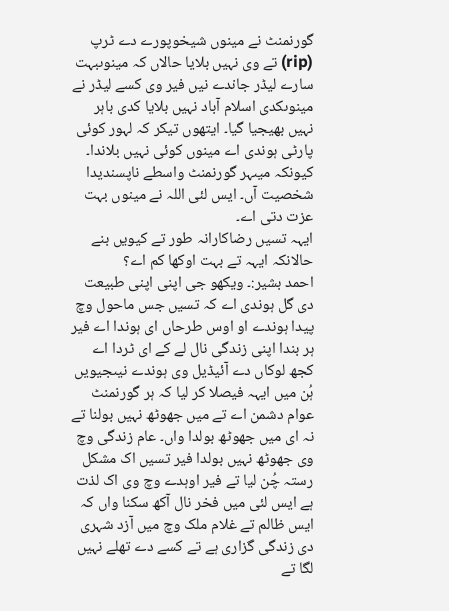گورنمنٹ نے مینوں شیخوپورے دے ٹرپ (rip) تے وی نہیں بلایا حالاں کہ مینوںبہت سارے لیڈر جاندے نیں فیر وی کسے لیڈر نے مینوںکدی اسلام آباد نہیں بلایا کدی باہر نہیں بھیجیا گیا۔ ایتھوں تیکر کہ لہور کوئی پارٹی ہوندی اے مینوں کوئی نہیں بلاندا۔ کیونکہ میںہر گورنمنٹ واسطے ناپسندیدا شخصیت آں۔ ایس لئی اللہ نے مینوں بہت عزت دتی اے۔
ایہہ تسیں رضاکارانہ طور تے کیویں بنے حالانکہ ایہہ تے بہت اوکھا کم اے؟
احمد بشیر:۔ ویکھو جی اپنی اپنی طبیعت دی گل ہوندی اے کہ تسیں جس ماحول وچ پیدا ہوندے او اوس طرحاں ای ہوندا اے فیر ہر بندا اپنی زندگی نال لے کے ای ٹردا اے کجھ لوکاں دے آئیڈیل وی ہوندے نیںجیویں ہُن میں ایہہ فیصلا کر لیا کہ ہر گورنمنٹ عوام دشمن اے تے میں جھوٹھ نہیں بولنا تے نہ ای میں جھوٹھ بولدا واں۔ عام زندگی وچ وی جھوٹھ نہیں بولدا فیر تسیں اک مشکل رستہ چُن لیا تے فیر اوہدے وچ وی اک لذت ہے ایس لئی میں فخر نال آکھ سکنا واں کہ ایس ظالم تے غلام ملک وچ میں آزد شہری دی زندگی گزاری ہے تے کسے دے تھلے نہیں لگا تے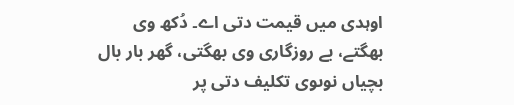اوہدی میں قیمت دتی اے۔ دُکھ وی بھگتے، بے روزگاری وی بھگتی، گھر بار بال بچیاں نوںوی تکلیف دتی پر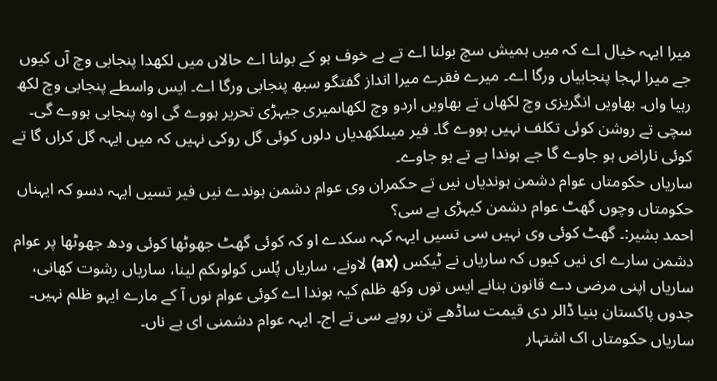میرا ایہہ خیال اے کہ میں ہمیش سچ بولنا اے تے بے خوف ہو کے بولنا اے حالاں میں لکھدا پنجابی وچ آں کیوں جے میرا لہجا پنجابیاں ورگا اے۔ میرے فقرے میرا انداز گفتگو سبھ پنجابی ورگا اے۔ ایس واسطے پنجابی وچ لکھ رہیا واں۔ بھاویں انگریزی وچ لکھاں تے بھاویں اردو وچ لکھاںمیری جیہڑی تحریر ہووے گی اوہ پنجابی ہووے گی۔ سچی تے روشن کوئی تکلف نہیں ہووے گا۔ فیر میںلکھدیاں دلوں کوئی گل روکی نہیں کہ میں ایہہ گل کراں گا تے کوئی ناراض ہو جاوے گا جے ہوندا ہے تے ہو جاوے۔
ساریاں حکومتاں عوام دشمن ہوندیاں نیں تے حکمران وی عوام دشمن ہوندے نیں فیر تسیں ایہہ دسو کہ ایہناں حکومتاں وچوں گھٹ عوام دشمن کیہڑی ہے سی؟
احمد بشیر:۔ گھٹ کوئی وی نہیں سی تسیں ایہہ کہہ سکدے او کہ کوئی گھٹ جھوٹھا کوئی ودھ جھوٹھا پر عوام دشمن سارے ای نیں کیوں کہ ساریاں نے ٹیکس (ax) لاونے، ساریاں پُلس کولوںکم لینا، ساریاں رشوت کھانی، ساریاں اپنی مرضی دے قانون بنانے ایس توں وکھ ظلم کیہ ہوندا اے کوئی عوام نوں آ کے مارے ایہو ظلم نہیں۔ جدوں پاکستان بنیا ڈالر دی قیمت ساڈھے تن روپے سی تے اج۔ ایہہ عوام دشمنی ای ہے ناں۔
ساریاں حکومتاں اک اشتہار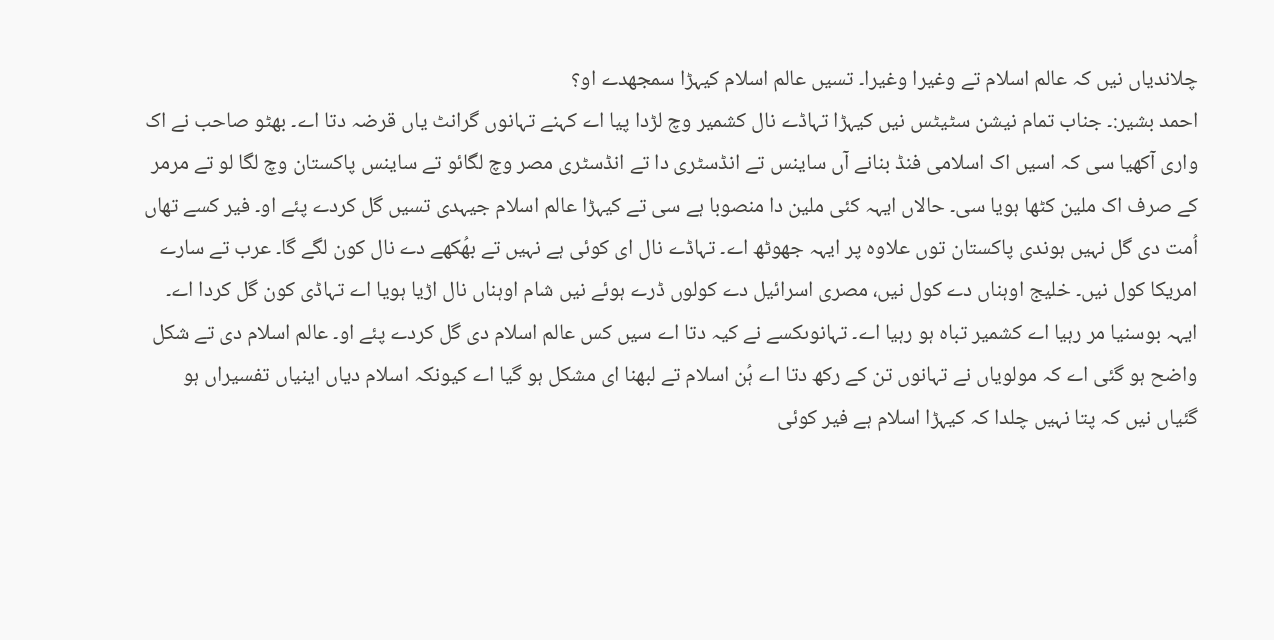چلاندیاں نیں کہ عالم اسلام تے وغیرا وغیرا۔ تسیں عالم اسلام کیہڑا سمجھدے او؟
احمد بشیر:۔ جناب تمام نیشن سٹیٹس نیں کیہڑا تہاڈے نال کشمیر وچ لڑدا پیا اے کہنے تہانوں گرانٹ یاں قرضہ دتا اے۔ بھٹو صاحب نے اک واری آکھیا سی کہ اسیں اک اسلامی فنڈ بنانے آں ساینس تے انڈسٹری دا تے انڈسٹری مصر وچ لگائو تے ساینس پاکستان وچ لگا لو تے مرمر کے صرف اک ملین کٹھا ہویا سی۔ حالاں ایہہ کئی ملین دا منصوبا ہے سی تے کیہڑا عالم اسلام جیہدی تسیں گل کردے پئے او۔ فیر کسے تھاں اُمت دی گل نہیں ہوندی پاکستان توں علاوہ پر ایہہ جھوٹھ اے۔ تہاڈے نال ای کوئی ہے نہیں تے بھُکھے دے نال کون لگے گا۔ عرب تے سارے امریکا کول نیں۔ خلیج اوہناں دے کول نیں، مصری اسرائیل دے کولوں ڈرے ہوئے نیں شام اوہناں نال اڑیا ہویا اے تہاڈی کون گل کردا اے۔ ایہہ بوسنیا مر رہیا اے کشمیر تباہ ہو رہیا اے۔ تہانوںکسے نے کیہ دتا اے سیں کس عالم اسلام دی گل کردے پئے او۔ عالم اسلام دی تے شکل واضح ہو گئی اے کہ مولویاں نے تہانوں تن کے رکھ دتا اے ہُن اسلام تے لبھنا ای مشکل ہو گیا اے کیونکہ اسلام دیاں اینیاں تفسیراں ہو گئیاں نیں کہ پتا نہیں چلدا کہ کیہڑا اسلام ہے فیر کوئی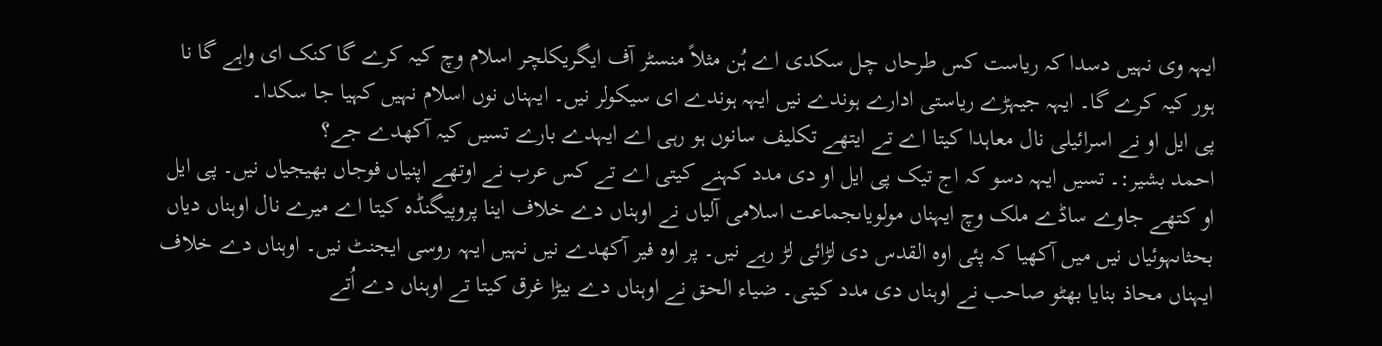ایہہ وی نہیں دسدا کہ ریاست کس طرحاں چل سکدی اے ہُن مثلاً منسٹر آف ایگریکلچر اسلام وچ کیہ کرے گا کنک ای واہے گا نا ہور کیہ کرے گا۔ ایہہ جیہڑے ریاستی ادارے ہوندے نیں ایہہ ہوندے ای سیکولر نیں۔ ایہناں نوں اسلام نہیں کہیا جا سکدا۔
پی ایل او نے اسرائیلی نال معاہدا کیتا اے تے ایتھے تکلیف سانوں ہو رہی اے ایہدے بارے تسیں کیہ آکھدے جے؟
احمد بشیر:۔ تسیں ایہہ دسو کہ اج تیک پی ایل او دی مدد کہنے کیتی اے تے کس عرب نے اوتھے اپنیاں فوجاں بھیجیاں نیں۔ پی ایل او کتھے جاوے ساڈے ملک وچ ایہناں مولویاںجماعت اسلامی آلیاں نے اوہناں دے خلاف اینا پروپیگنڈہ کیتا اے میرے نال اوہناں دیاں بحثاںہوئیاں نیں میں آکھیا کہ پئی اوہ القدس دی لڑائی لڑ رہے نیں۔ پر اوہ فیر آکھدے نیں نہیں ایہہ روسی ایجنٹ نیں۔ اوہناں دے خلاف ایہناں محاذ بنایا بھٹو صاحب نے اوہناں دی مدد کیتی۔ ضیاء الحق نے اوہناں دے بیڑا غرق کیتا تے اوہناں دے اُتے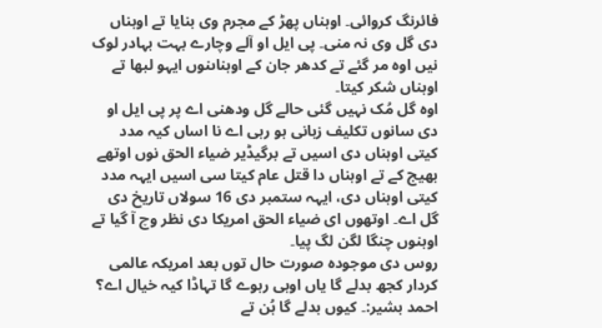فائرنگ کروائی۔ اوہناں پھڑ کے مجرم وی بنایا تے اوہناں دی گل وی نہ منی۔ پی ایل او آلے وچارے بہت بہادر لوک نیں اوہ مر گئے تے کدھر جان کے اوہناںنوں ایہو لبھا تے اوہناں شکر کیتا۔
اوہ گل مُک نہیں گئی حالے گل ودھنی اے پر پی ایل او دی سانوں تکلیف زبانی ہو رہی اے نا اساں کیہ مدد کیتی اوہناں دی اسیں تے برگیڈیر ضیاء الحق نوں اوتھے بھیج کے تے اوہناں دا قتل عام کیتا سی اسیں ایہہ مدد کیتی اوہناں دی، ایہہ ستمبر دی 16 سولاں تاریخ دی گل اے۔ اوتھوں ای ضیاء الحق امریکا دی نظر وچ آ گیا تے اوہنوں چنگا لگن لگ پیا۔
روس دی موجودہ صورت حال توں بعد امریکہ عالمی کردار کجھ بدلے گا یاں اوہی رہوے گا تہاڈا کیہ خیال اے؟
احمد بشیر:۔ کیوں بدلے گا ہُن تے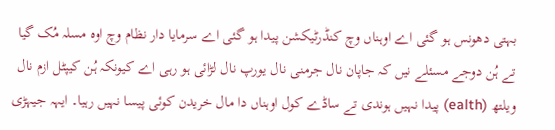بہتی دھونس ہو گئی اے اوہناں وچ کنڈرٹیکشن پیدا ہو گئی اے سرمایا دار نظام وچ اوہ مسلہ مُک گیا تے ہُن دوجے مسئلے نیں کہ جاپان نال جرمنی نال یورپ نال لڑائی ہو رہی اے کیونکہ ہُن کیپٹل ازم نال ویلتھ (ealth) پیدا نہیں ہوندی تے ساڈے کول اوہناں دا مال خریدن کوئی پیسا نہیں رہیا۔ ایہہ جیہڑی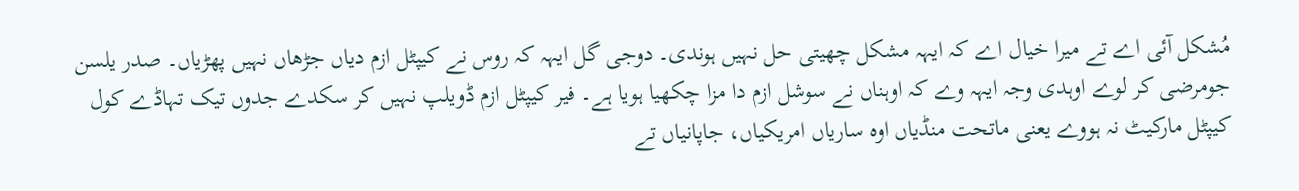مُشکل آئی اے تے میرا خیال اے کہ ایہہ مشکل چھیتی حل نہیں ہوندی۔ دوجی گل ایہہ کہ روس نے کیپٹل ازم دیاں جڑھاں نہیں پھڑیاں۔ صدر یلسن جومرضی کر لوے اوہدی وجہ ایہہ وے کہ اوہناں نے سوشل ازم دا مزا چکھیا ہویا ہے۔ فیر کیپٹل ازم ڈویلپ نہیں کر سکدے جدوں تیک تہاڈے کول کیپٹل مارکیٹ نہ ہووے یعنی ماتحت منڈیاں اوہ ساریاں امریکیاں، جاپانیاں تے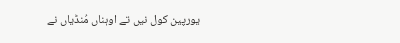یورپین کول نیں تے اوہناں مُنڈیاں نے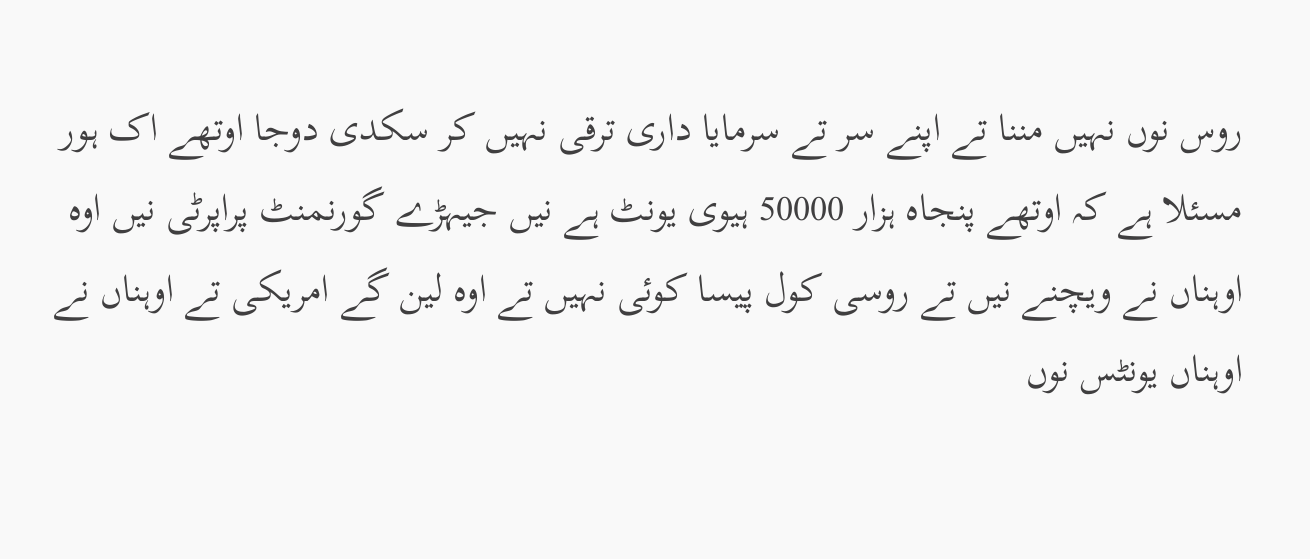روس نوں نہیں مننا تے اپنے سر تے سرمایا داری ترقی نہیں کر سکدی دوجا اوتھے اک ہور مسئلا ہے کہ اوتھے پنجاہ ہزار 50000 ہیوی یونٹ ہے نیں جیہڑے گورنمنٹ پراپرٹی نیں اوہ اوہناں نے ویچنے نیں تے روسی کول پیسا کوئی نہیں تے اوہ لین گے امریکی تے اوہناں نے اوہناں یونٹس نوں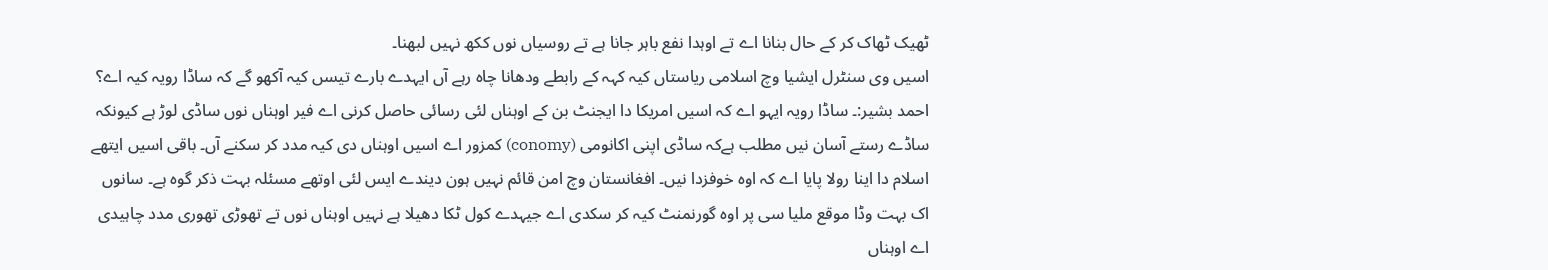ٹھیک ٹھاک کر کے حال بنانا اے تے اوہدا نفع باہر جانا ہے تے روسیاں نوں ککھ نہیں لبھنا۔
اسیں وی سنٹرل ایشیا وچ اسلامی ریاستاں کیہ کہہ کے رابطے ودھانا چاہ رہے آں ایہدے بارے تیسں کیہ آکھو گے کہ ساڈا رویہ کیہ اے؟
احمد بشیر:۔ ساڈا رویہ ایہو اے کہ اسیں امریکا دا ایجنٹ بن کے اوہناں لئی رسائی حاصل کرنی اے فیر اوہناں نوں ساڈی لوڑ ہے کیونکہ ساڈے رستے آسان نیں مطلب ہےکہ ساڈی اپنی اکانومی (conomy) کمزور اے اسیں اوہناں دی کیہ مدد کر سکنے آں۔ باقی اسیں ایتھے اسلام دا اینا رولا پایا اے کہ اوہ خوفزدا نیں۔ افغانستان وچ امن قائم نہیں ہون دیندے ایس لئی اوتھے مسئلہ بہت ذکر گوہ ہے۔ سانوں اک بہت وڈا موقع ملیا سی پر اوہ گورنمنٹ کیہ کر سکدی اے جیہدے کول ٹکا دھیلا ہے نہیں اوہناں نوں تے تھوڑی تھوری مدد چاہیدی اے اوہناں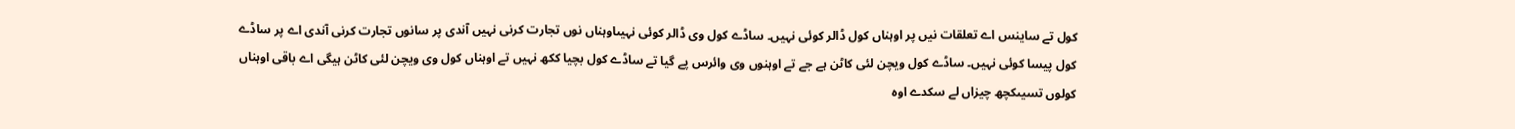کول تے ساینس اے تعلقات نیں پر اوہناں کول ڈالر کوئی نہیں۔ ساڈے کول وی ڈالر کوئی نہیںاوہناں نوں تجارت کرنی نہیں آندی پر سانوں تجارت کرنی آندی اے پر ساڈے کول پیسا کوئی نہیں۔ ساڈے کول ویچن لئی کاٹن ہے جے تے اوہنوں وی وائرس پے گیا تے ساڈے کول بچیا ککھ نہیں تے اوہناں کول وی ویچن لئی کاٹن ہیگی اے باقی اوہناں کولوں تسیںکچھ چیزاں لے سکدے اوہ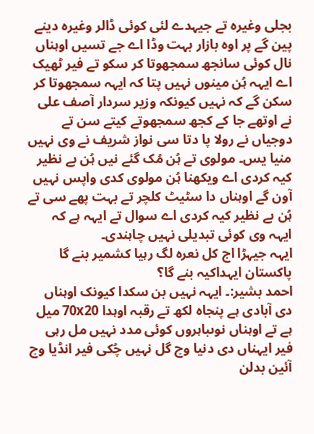بجلی وغیرہ تے جیہدے لئی کوئی ڈالر وغیرہ دینے پین گے پر اوہ بازار بہت وڈا اے جے تسیں اوہناں نال کوئی سانجھ سمجھوتا کر سکو تے فیر ٹھیک اے ایہہ ہُن مینوں نہیں پتا کہ ایہہ سمجھوتا کر سکن گے کہ نہیں کیونکہ وزیر سردار آصف علی نے اوتھے جا کے کجھ سمجھوتے کیتے سن تے دوجیاں نے رولا پا دتا سی نواز شریف نے وی نہیں منیا یس۔ مولوی تے ہُن مُک گئے نیں ہُن بے نظیر کیہ کردی اے ویکھنا ہُن مولوی کدی واپس نہیں آون گے اوہناں دا سٹیٹ کلچر تے بہت پھے سی تے ہُن بے نظیر کیہ کردی اے سوال تے ایہہ ہے کہ ایہہ وی کوئی تبدیلی نہیں چاہندی۔
ایہہ جیہڑا اج کل نعرہ لگ رہیا کشمیر بنے گا پاکستان ایہداکیہ بنے گا؟
احمد بشیر:۔ ایہہ نہیں بن سکدا کیونک اوہناں دی آبادی ہے پنجاہ لکھ تے رقبہ اوہدا 70x20 میل ہے تے اوہناں نوںباہروں کوئی مدد نہیں مل رہی فیر ایہناں دی دنیا وچ گل نہیں چُکی فیر انڈیا وچ آئین بدلن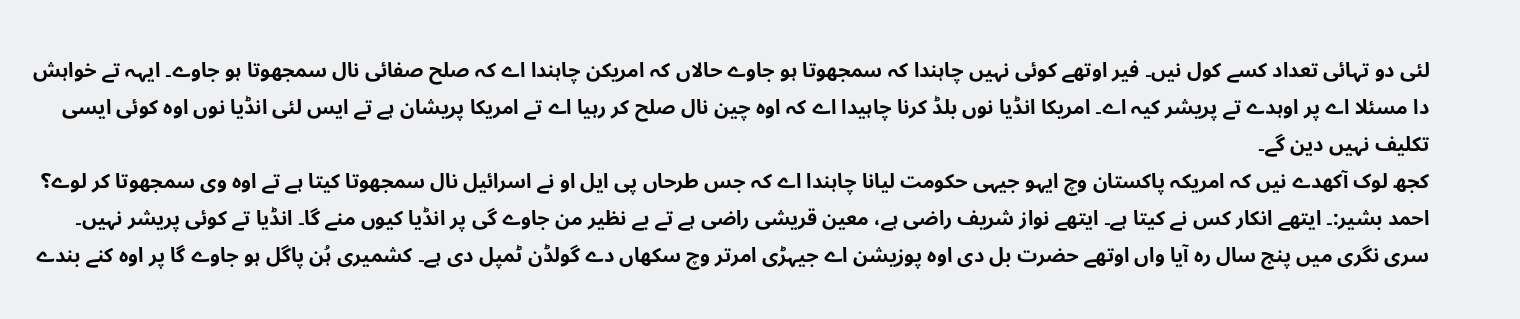لئی دو تہائی تعداد کسے کول نیں۔ فیر اوتھے کوئی نہیں چاہندا کہ سمجھوتا ہو جاوے حالاں کہ امریکن چاہندا اے کہ صلح صفائی نال سمجھوتا ہو جاوے۔ ایہہ تے خواہش دا مسئلا اے پر اوہدے تے پریشر کیہ اے۔ امریکا انڈیا نوں بلڈ کرنا چاہیدا اے کہ اوہ چین نال صلح کر رہیا اے تے امریکا پریشان ہے تے ایس لئی انڈیا نوں اوہ کوئی ایسی تکلیف نہیں دین گے۔
کجھ لوک آکھدے نیں کہ امریکہ پاکستان وچ ایہو جیہی حکومت لیانا چاہندا اے کہ جس طرحاں پی ایل او نے اسرائیل نال سمجھوتا کیتا ہے تے اوہ وی سمجھوتا کر لوے؟
احمد بشیر:۔ ایتھے انکار کس نے کیتا ہے۔ ایتھے نواز شریف راضی ہے، معین قریشی راضی ہے تے بے نظیر من جاوے گی پر انڈیا کیوں منے گا۔ انڈیا تے کوئی پریشر نہیں۔ سری نگری میں پنج سال رہ آیا واں اوتھے حضرت بل دی اوہ پوزیشن اے جیہڑی امرتر وچ سکھاں دے گولڈن ٹمپل دی ہے۔ کشمیری ہُن پاگل ہو جاوے گا پر اوہ کنے بندے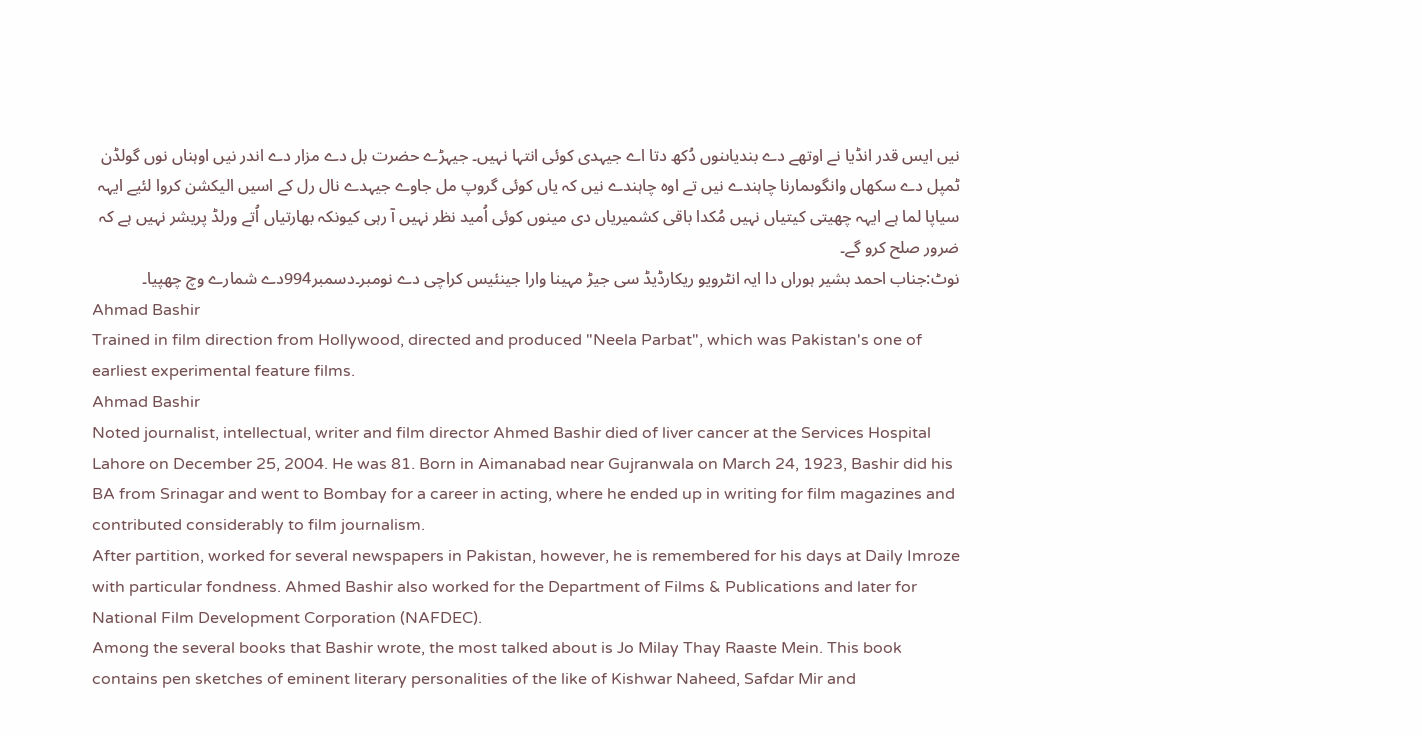نیں ایس قدر انڈیا نے اوتھے دے بندیاںنوں دُکھ دتا اے جیہدی کوئی انتہا نہیں۔ جیہڑے حضرت بل دے مزار دے اندر نیں اوہناں نوں گولڈن ٹمپل دے سکھاں وانگوںمارنا چاہندے نیں تے اوہ چاہندے نیں کہ یاں کوئی گروپ مل جاوے جیہدے نال رل کے اسیں الیکشن کروا لئیے ایہہ سیاپا لما ہے ایہہ چھیتی کیتیاں نہیں مُکدا باقی کشمیریاں دی مینوں کوئی اُمید نظر نہیں آ رہی کیونکہ بھارتیاں اُتے ورلڈ پریشر نہیں ہے کہ ضرور صلح کرو گے۔
نوٹ:جناب احمد بشیر ہوراں دا ایہ انٹرویو ریکارڈیڈ سی جیڑ مہینا وارا جینئیس کراچی دے نومبر۔دسمبر994دے شمارے وچ چھپیا۔
Ahmad Bashir
Trained in film direction from Hollywood, directed and produced "Neela Parbat", which was Pakistan's one of earliest experimental feature films.
Ahmad Bashir
Noted journalist, intellectual, writer and film director Ahmed Bashir died of liver cancer at the Services Hospital Lahore on December 25, 2004. He was 81. Born in Aimanabad near Gujranwala on March 24, 1923, Bashir did his BA from Srinagar and went to Bombay for a career in acting, where he ended up in writing for film magazines and contributed considerably to film journalism.
After partition, worked for several newspapers in Pakistan, however, he is remembered for his days at Daily Imroze with particular fondness. Ahmed Bashir also worked for the Department of Films & Publications and later for National Film Development Corporation (NAFDEC).
Among the several books that Bashir wrote, the most talked about is Jo Milay Thay Raaste Mein. This book contains pen sketches of eminent literary personalities of the like of Kishwar Naheed, Safdar Mir and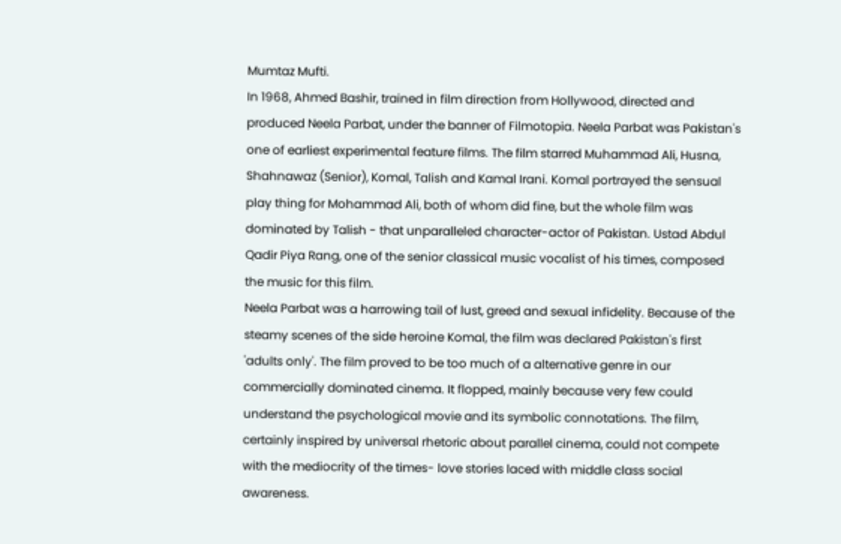Mumtaz Mufti.
In 1968, Ahmed Bashir, trained in film direction from Hollywood, directed and produced Neela Parbat, under the banner of Filmotopia. Neela Parbat was Pakistan's one of earliest experimental feature films. The film starred Muhammad Ali, Husna, Shahnawaz (Senior), Komal, Talish and Kamal Irani. Komal portrayed the sensual play thing for Mohammad Ali, both of whom did fine, but the whole film was dominated by Talish - that unparalleled character-actor of Pakistan. Ustad Abdul Qadir Piya Rang, one of the senior classical music vocalist of his times, composed the music for this film.
Neela Parbat was a harrowing tail of lust, greed and sexual infidelity. Because of the steamy scenes of the side heroine Komal, the film was declared Pakistan's first 'adults only'. The film proved to be too much of a alternative genre in our commercially dominated cinema. It flopped, mainly because very few could understand the psychological movie and its symbolic connotations. The film, certainly inspired by universal rhetoric about parallel cinema, could not compete with the mediocrity of the times- love stories laced with middle class social awareness.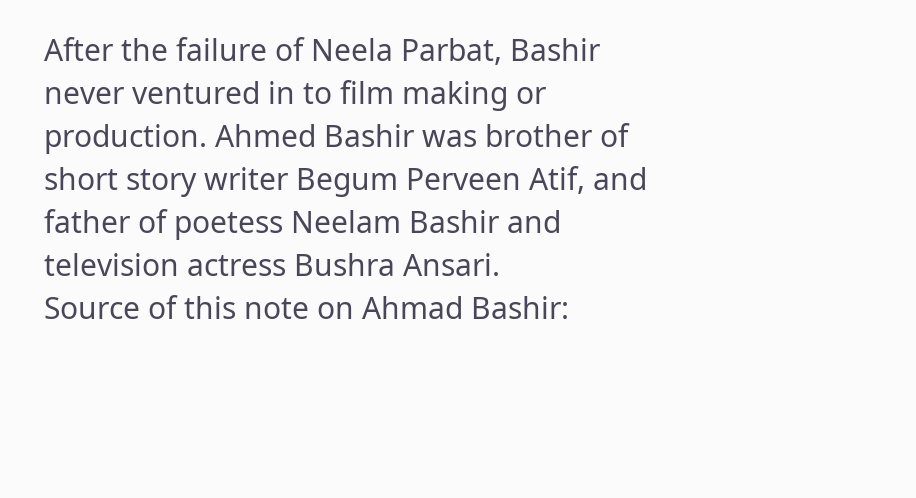After the failure of Neela Parbat, Bashir never ventured in to film making or production. Ahmed Bashir was brother of short story writer Begum Perveen Atif, and father of poetess Neelam Bashir and television actress Bushra Ansari.
Source of this note on Ahmad Bashir: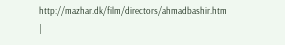http://mazhar.dk/film/directors/ahmadbashir.htm
|